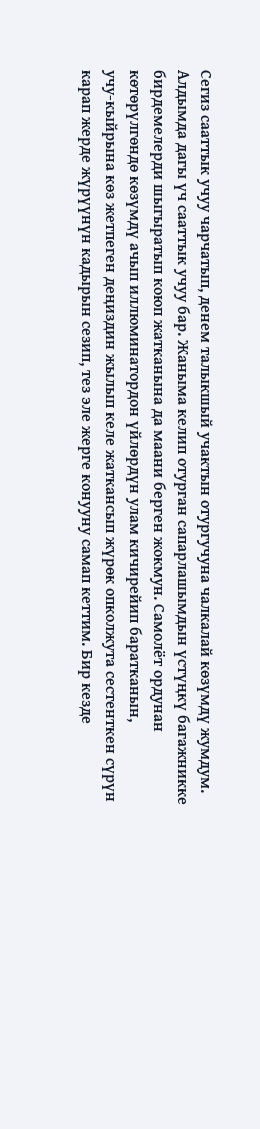Сегиз сааттык учуу чарчатып, денем талыкшый учактын отургучуна чалкалай көзүмдү жумдум. Алдымда дагы үч сааттык учуу бар. Жаныма келип отурган сапарлашымдын үстүңкү багажникке бирдемелерди шыгыратып коюп жатканына да маани берген жокмун. Самолёт ордунан көтөрүлгөндө көзүмдү ачып иллюминатордон үйлөрдүн улам кичирейип баратканын,
учу-кыйрына көз жетпеген деңиздин жылып келе жаткансып жүрөк опколжута сестенткен сүрүн карап жерде жүрүүнүн кадырын сезип, тез эле жерге конууну самап кеттим. Бир кезде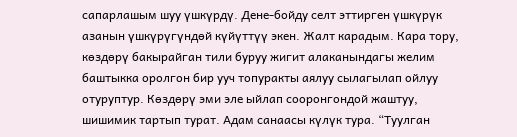сапарлашым шуу үшкүрдү. Дене-бойду селт эттирген үшкүрүк азанын үшкүрүгүндөй күйүттүү экен. Жалт карадым. Кара тору, көздөрү бакырайган тили буруу жигит алаканындагы желим баштыкка оролгон бир ууч топуракты аялуу сылагылап ойлуу отуруптур. Көздөрү эми эле ыйлап сооронгондой жаштуу, шишимик тартып турат. Адам санаасы күлүк тура. “Туулган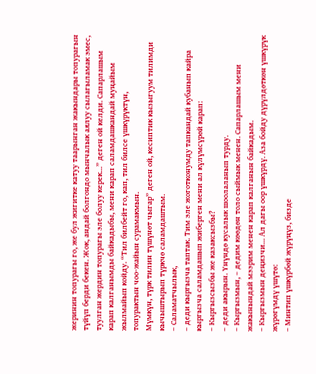жеринин топурагы го, же бул жигитке катуу таарынган жакындары топурагын түйүп берди бекен. Жок, андай болгондо мынчалык аялуу сылагыламак эмес, туулган жердин топурагы эле болуу керек...” деген ой келди. Сапарлашым карап калганымды байкадыбы, мени карап саламдашкандай муңайым жылмайып койду. “Тил билбейт го, кап, тил билсе үшкүрүктүн,
топурактын чоо-жайын сурамакмын.
Мүмкүн, түрк тилин түшүнөт чыгар” деген ой, кесиптик кызыгуум тилимди кычыштырып түркчө саламдаштым.
– Саламатчылык,
– деди кыргызча таптак. Тим эле жоготконумду тапкандай кубанып кайра кыргызча саламдашып жиберген мени ал күлүмсүрөй карап:
– Кыргызсызбы же казаксызбы?
– деди акырын. Үнүндө кусалык шоолаланып турду.
– Кыргызмын, – дедим көөдөн толо сыймык менен. Сапарлашым мени жакынындай мээрим менен карап калганын байкадым.
– Кыргызмын деңизчи... Ал дагы оор үшкүрдү. Аза бойду дүрүлдөткөн үшкүрүк жүрөгүмдү үшүтө:
– Минтип үшкүрбөй жүрүңүз, бизде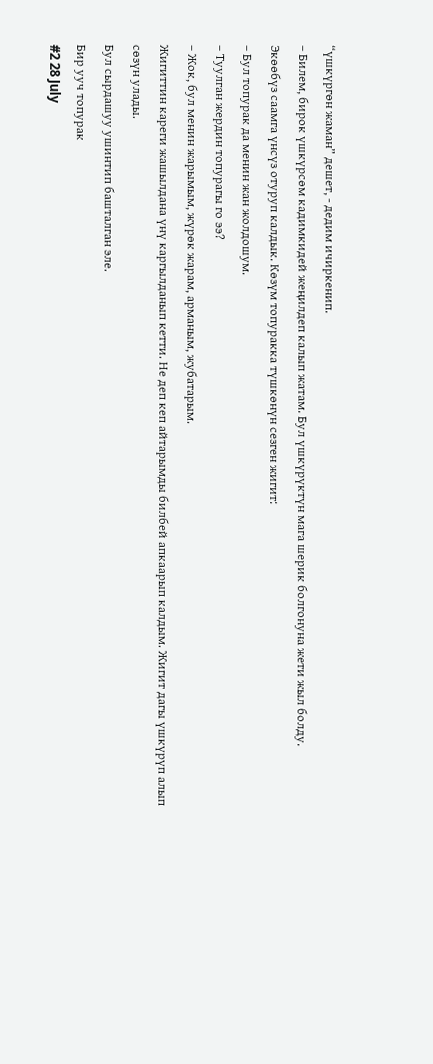“үшкүргөн жаман” дешет, - дедим ичиркенип.
– Билем, бирок үшкүрсөм кадимкидей жеңилдеп калып жатам. Бул үшкүрүктүн мага шерик болгонуна жети жыл болду.
Экөөбүз саамга үнсүз отуруп калдык. Көзүм топуракка түшкөнүн сезген жигит:
– Бул топурак да менин жан жолдошум.
– Туулган жердин топурагы го ээ?
– Жок, бул менин жарымым, жүрөк жарам, арманым, жубатарым.
Жигиттин кареги жашылдана үнү каргылданып кетти. Не деп кеп айтарымды билбей апкаарып калдым. Жигит дагы үшкүрүп алып сөзүн улады.
Бул сырдашуу ушинтип башталган эле.
Бир ууч топурак
#2 28 July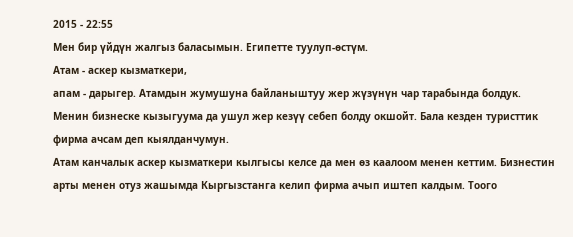2015 - 22:55
Мен бир үйдүн жалгыз баласымын. Египетте туулуп-өстүм.
Атам - аскер кызматкери,
апам - дарыгер. Атамдын жумушуна байланыштуу жер жүзүнүн чар тарабында болдук. Менин бизнеске кызыгуума да ушул жер кезүү себеп болду окшойт. Бала кезден туристтик фирма ачсам деп кыялданчумун.
Атам канчалык аскер кызматкери кылгысы келсе да мен өз каалоом менен кеттим. Бизнестин арты менен отуз жашымда Кыргызстанга келип фирма ачып иштеп калдым. Тоого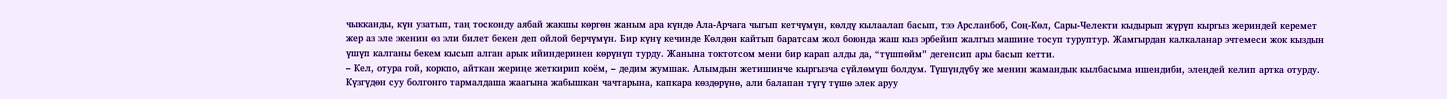чыкканды, күн узатып, таң тосконду аябай жакшы көргөн жаным ара күндө Ала-Арчага чыгып кетчүмүн, көлдү кылаалап басып, тээ Арсланбоб, Соң-Көл, Сары-Челекти кыдырып жүрүп кыргыз жериндей керемет жер аз эле экенин өз эли билет бекен деп ойлой берчүмүн. Бир күнү кечинде Көлдөн кайтып баратсам жол боюнда жаш кыз эрбейип жалгыз машине тосуп туруптур. Жамгырдан калкаланар эчтемеси жок кыздын үшүп калганы бекем кысып алган арык ийиндеринен көрүнүп турду. Жанына токтотсом мени бир карап алды да, “түшпөйм” дегенсип ары басып кетти.
– Кел, отура гой, коркпо, айткан жериңе жеткирип коём, – дедим жумшак. Алымдын жетишинче кыргызча сүйлөмүш болдум. Түшүндүбү же менин жамандык кылбасыма ишендиби, элеңдей келип артка отурду. Күзгүдөн суу болгонго тармалдаша жаагына жабышкан чачтарына, капкара көздөрүнө, али балапан түгү түшө элек аруу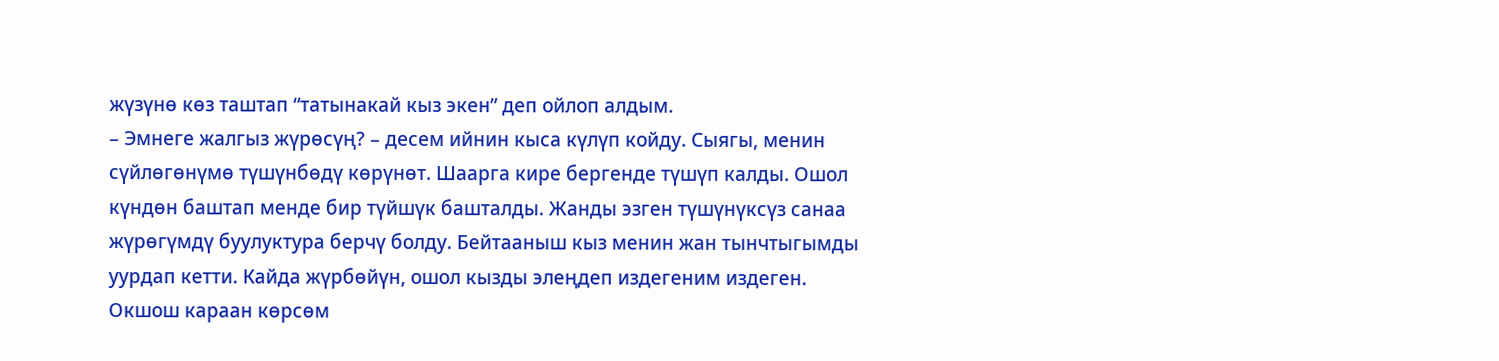жүзүнө көз таштап “татынакай кыз экен” деп ойлоп алдым.
– Эмнеге жалгыз жүрөсүң? – десем ийнин кыса күлүп койду. Сыягы, менин сүйлөгөнүмө түшүнбөдү көрүнөт. Шаарга кире бергенде түшүп калды. Ошол күндөн баштап менде бир түйшүк башталды. Жанды эзген түшүнүксүз санаа жүрөгүмдү буулуктура берчү болду. Бейтааныш кыз менин жан тынчтыгымды уурдап кетти. Кайда жүрбөйүн, ошол кызды элеңдеп издегеним издеген. Окшош караан көрсөм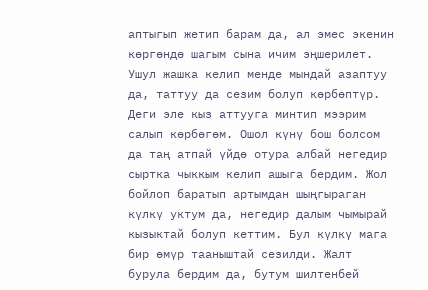аптыгып жетип барам да, ал эмес экенин көргөндө шагым сына ичим эңшерилет. Ушул жашка келип менде мындай азаптуу да, таттуу да сезим болуп көрбөптүр. Деги эле кыз аттууга минтип мээрим салып көрбөгөм. Ошол күнү бош болсом да таң атпай үйдө отура албай негедир сыртка чыккым келип ашыга бердим. Жол бойлоп баратып артымдан шыңгыраган күлкү уктум да, негедир далым чымырай кызыктай болуп кеттим. Бул күлкү мага бир өмүр тааныштай сезилди. Жалт бурула бердим да, бутум шилтенбей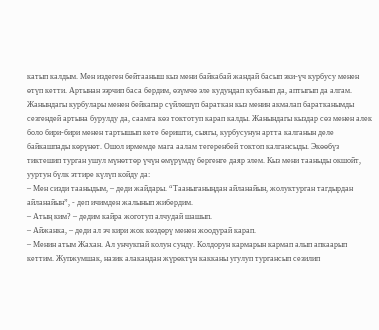катып калдым. Мен издеген бейтааныш кыз мени байкабай жандай басып эки-үч курбусу менен өтүп кетти. Артынан ээрчип баса бердим, өзүмчө эле кудуңдап кубанып да, аптыгып да алгам. Жанындагы курбулары менен бейкапар сүйлөшүп бараткан кыз менин акмалап баратканымды сезгендей артына бурулду да, саамга көз токтотуп карап калды. Жанындагы кыздар сөз менен алек боло бири-бири менен тартышып кете беришти, сыягы, курбусунун артта калганын деле байкашпады көрүнөт. Ошол ирмемде мага аалам тегеренбей токтоп калгансыды. Экөөбүз тиктешип турган ушул мүнөттөр үчүн өмүрүмдү бергенге даяр элем. Кыз мени тааныды окшойт, ууртун бүлк эттире күлүп койду да:
– Мен сизди тааныдым, – деди жайдары. “Тааныганыңдан айланайын, жолуктурган тагдырдан айланайын”, - деп ичимден жалынып жибердим.
– Атың ким? – дедим кайра жоготуп алчудай шашып.
– Айжанка, – деди ал эч кири жок көздөрү менен жоодурай карап.
– Менин атым Жахан. Ал унчукпай колун сунду. Колдорун кармарын кармап алып апкаарып кеттим. Жупжумшак, назик алакандан жүрөктүн какканы угулуп тургансып сезилип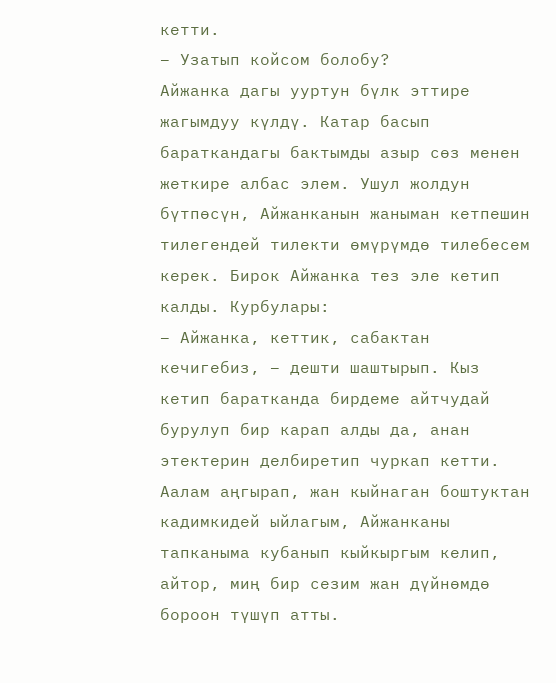кетти.
– Узатып койсом болобу?
Айжанка дагы ууртун бүлк эттире жагымдуу күлдү. Катар басып бараткандагы бактымды азыр сөз менен жеткире албас элем. Ушул жолдун бүтпөсүн, Айжанканын жаныман кетпешин тилегендей тилекти өмүрүмдө тилебесем керек. Бирок Айжанка тез эле кетип калды. Курбулары:
– Айжанка, кеттик, сабактан кечигебиз, – дешти шаштырып. Кыз кетип баратканда бирдеме айтчудай бурулуп бир карап алды да, анан этектерин делбиретип чуркап кетти. Аалам аңгырап, жан кыйнаган боштуктан кадимкидей ыйлагым, Айжанканы тапканыма кубанып кыйкыргым келип, айтор, миң бир сезим жан дүйнөмдө бороон түшүп атты.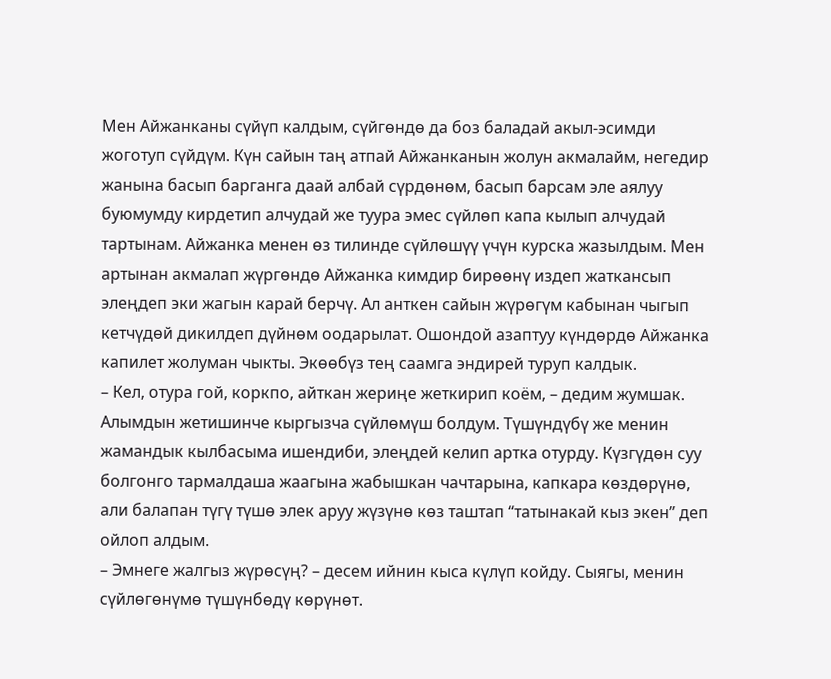Мен Айжанканы сүйүп калдым, сүйгөндө да боз баладай акыл-эсимди жоготуп сүйдүм. Күн сайын таң атпай Айжанканын жолун акмалайм, негедир жанына басып барганга даай албай сүрдөнөм, басып барсам эле аялуу буюмумду кирдетип алчудай же туура эмес сүйлөп капа кылып алчудай тартынам. Айжанка менен өз тилинде сүйлөшүү үчүн курска жазылдым. Мен артынан акмалап жүргөндө Айжанка кимдир бирөөнү издеп жаткансып элеңдеп эки жагын карай берчү. Ал анткен сайын жүрөгүм кабынан чыгып кетчүдөй дикилдеп дүйнөм оодарылат. Ошондой азаптуу күндөрдө Айжанка капилет жолуман чыкты. Экөөбүз тең саамга эндирей туруп калдык.
– Кел, отура гой, коркпо, айткан жериңе жеткирип коём, – дедим жумшак. Алымдын жетишинче кыргызча сүйлөмүш болдум. Түшүндүбү же менин жамандык кылбасыма ишендиби, элеңдей келип артка отурду. Күзгүдөн суу болгонго тармалдаша жаагына жабышкан чачтарына, капкара көздөрүнө, али балапан түгү түшө элек аруу жүзүнө көз таштап “татынакай кыз экен” деп ойлоп алдым.
– Эмнеге жалгыз жүрөсүң? – десем ийнин кыса күлүп койду. Сыягы, менин сүйлөгөнүмө түшүнбөдү көрүнөт.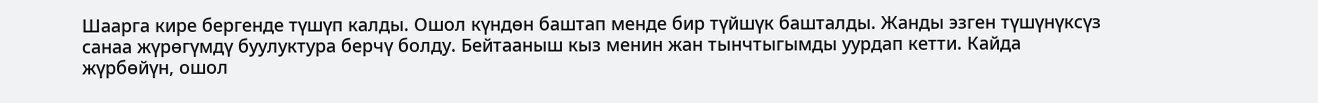Шаарга кире бергенде түшүп калды. Ошол күндөн баштап менде бир түйшүк башталды. Жанды эзген түшүнүксүз санаа жүрөгүмдү буулуктура берчү болду. Бейтааныш кыз менин жан тынчтыгымды уурдап кетти. Кайда жүрбөйүн, ошол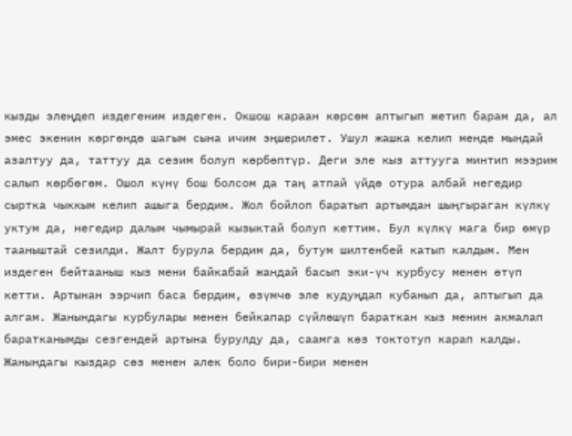кызды элеңдеп издегеним издеген. Окшош караан көрсөм аптыгып жетип барам да, ал эмес экенин көргөндө шагым сына ичим эңшерилет. Ушул жашка келип менде мындай азаптуу да, таттуу да сезим болуп көрбөптүр. Деги эле кыз аттууга минтип мээрим салып көрбөгөм. Ошол күнү бош болсом да таң атпай үйдө отура албай негедир сыртка чыккым келип ашыга бердим. Жол бойлоп баратып артымдан шыңгыраган күлкү уктум да, негедир далым чымырай кызыктай болуп кеттим. Бул күлкү мага бир өмүр тааныштай сезилди. Жалт бурула бердим да, бутум шилтенбей катып калдым. Мен издеген бейтааныш кыз мени байкабай жандай басып эки-үч курбусу менен өтүп кетти. Артынан ээрчип баса бердим, өзүмчө эле кудуңдап кубанып да, аптыгып да алгам. Жанындагы курбулары менен бейкапар сүйлөшүп бараткан кыз менин акмалап баратканымды сезгендей артына бурулду да, саамга көз токтотуп карап калды. Жанындагы кыздар сөз менен алек боло бири-бири менен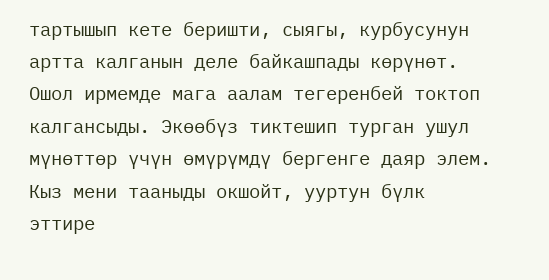тартышып кете беришти, сыягы, курбусунун артта калганын деле байкашпады көрүнөт. Ошол ирмемде мага аалам тегеренбей токтоп калгансыды. Экөөбүз тиктешип турган ушул мүнөттөр үчүн өмүрүмдү бергенге даяр элем. Кыз мени тааныды окшойт, ууртун бүлк эттире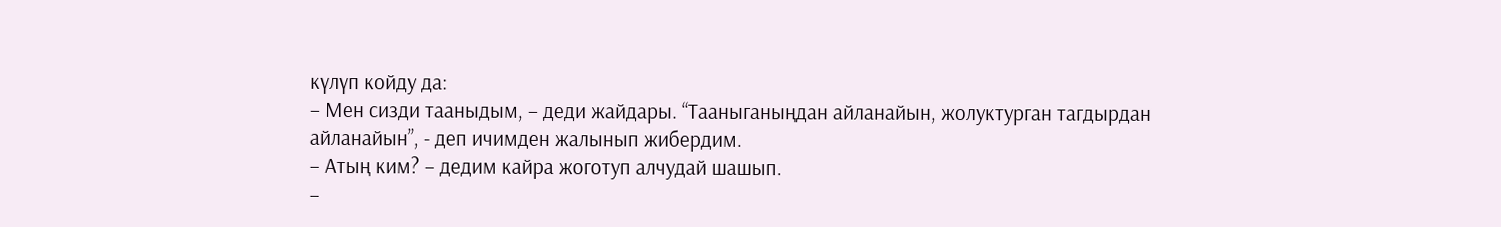күлүп койду да:
– Мен сизди тааныдым, – деди жайдары. “Тааныганыңдан айланайын, жолуктурган тагдырдан айланайын”, - деп ичимден жалынып жибердим.
– Атың ким? – дедим кайра жоготуп алчудай шашып.
–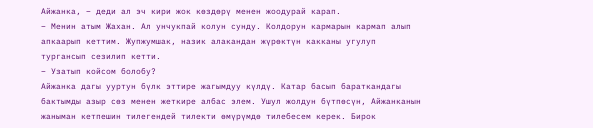Айжанка, – деди ал эч кири жок көздөрү менен жоодурай карап.
– Менин атым Жахан. Ал унчукпай колун сунду. Колдорун кармарын кармап алып апкаарып кеттим. Жупжумшак, назик алакандан жүрөктүн какканы угулуп тургансып сезилип кетти.
– Узатып койсом болобу?
Айжанка дагы ууртун бүлк эттире жагымдуу күлдү. Катар басып бараткандагы бактымды азыр сөз менен жеткире албас элем. Ушул жолдун бүтпөсүн, Айжанканын жаныман кетпешин тилегендей тилекти өмүрүмдө тилебесем керек. Бирок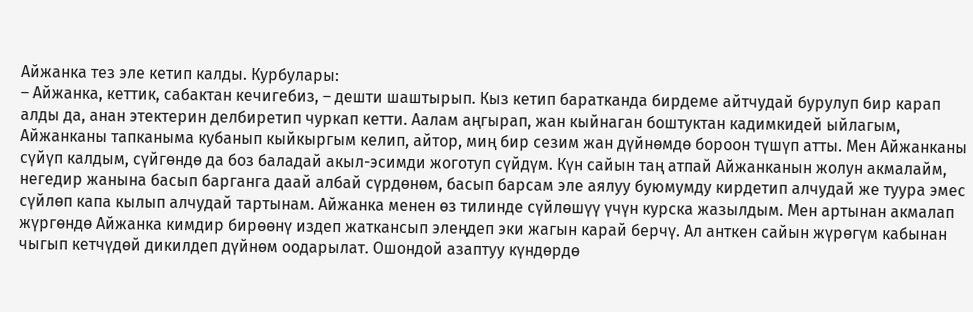Айжанка тез эле кетип калды. Курбулары:
– Айжанка, кеттик, сабактан кечигебиз, – дешти шаштырып. Кыз кетип баратканда бирдеме айтчудай бурулуп бир карап алды да, анан этектерин делбиретип чуркап кетти. Аалам аңгырап, жан кыйнаган боштуктан кадимкидей ыйлагым, Айжанканы тапканыма кубанып кыйкыргым келип, айтор, миң бир сезим жан дүйнөмдө бороон түшүп атты. Мен Айжанканы сүйүп калдым, сүйгөндө да боз баладай акыл-эсимди жоготуп сүйдүм. Күн сайын таң атпай Айжанканын жолун акмалайм, негедир жанына басып барганга даай албай сүрдөнөм, басып барсам эле аялуу буюмумду кирдетип алчудай же туура эмес сүйлөп капа кылып алчудай тартынам. Айжанка менен өз тилинде сүйлөшүү үчүн курска жазылдым. Мен артынан акмалап жүргөндө Айжанка кимдир бирөөнү издеп жаткансып элеңдеп эки жагын карай берчү. Ал анткен сайын жүрөгүм кабынан чыгып кетчүдөй дикилдеп дүйнөм оодарылат. Ошондой азаптуу күндөрдө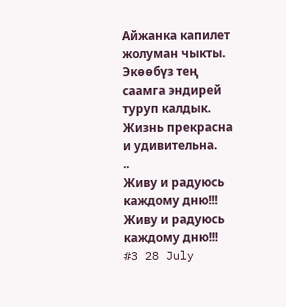Айжанка капилет жолуман чыкты. Экөөбүз тең саамга эндирей туруп калдык.
Жизнь прекрасна и удивительна.
..
Живу и радуюсь каждому дню!!!
Живу и радуюсь каждому дню!!!
#3 28 July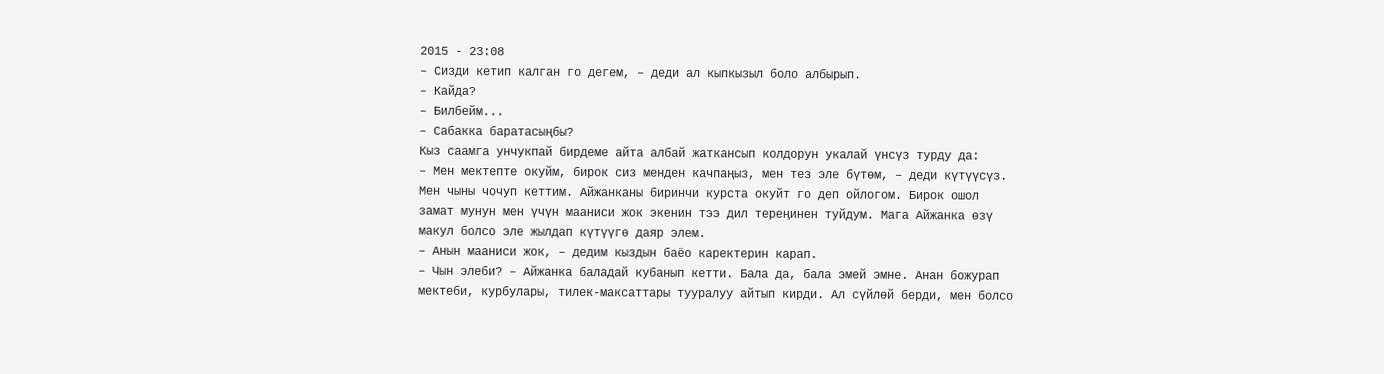2015 - 23:08
– Сизди кетип калган го дегем, – деди ал кыпкызыл боло албырып.
– Кайда?
– Билбейм...
– Сабакка баратасыңбы?
Кыз саамга унчукпай бирдеме айта албай жаткансып колдорун укалай үнсүз турду да:
– Мен мектепте окуйм, бирок сиз менден качпаңыз, мен тез эле бүтөм, – деди күтүүсүз. Мен чыны чочуп кеттим. Айжанканы биринчи курста окуйт го деп ойлогом. Бирок ошол замат мунун мен үчүн мааниси жок экенин тээ дил тереңинен туйдум. Мага Айжанка өзү макул болсо эле жылдап күтүүгө даяр элем.
– Анын мааниси жок, – дедим кыздын баёо каректерин карап.
– Чын элеби? – Айжанка баладай кубанып кетти. Бала да, бала эмей эмне. Анан божурап мектеби, курбулары, тилек-максаттары тууралуу айтып кирди. Ал сүйлөй берди, мен болсо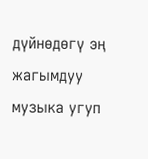дүйнөдөгү эң жагымдуу музыка угуп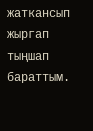жаткансып жыргап тыңшап бараттым.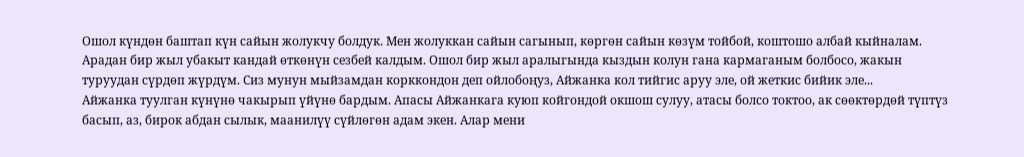Ошол күндөн баштап күн сайын жолукчу болдук. Мен жолуккан сайын сагынып, көргөн сайын көзүм тойбой, коштошо албай кыйналам. Арадан бир жыл убакыт кандай өткөнүн сезбей калдым. Ошол бир жыл аралыгында кыздын колун гана кармаганым болбосо, жакын туруудан сүрдөп жүрдүм. Сиз мунун мыйзамдан корккондон деп ойлобоңуз, Айжанка кол тийгис аруу эле, ой жеткис бийик эле...
Айжанка туулган күнүнө чакырып үйүнө бардым. Апасы Айжанкага куюп койгондой окшош сулуу, атасы болсо токтоо, ак сөөктөрдөй түптүз басып, аз, бирок абдан сылык, маанилүү сүйлөгөн адам экен. Алар мени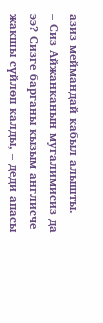азиз меймандай кабыл алышты.
– Сиз Айжанканын мугалимисиз да ээ? Сизге барганы кызым англисче жакшы сүйлөп калды, – деди апасы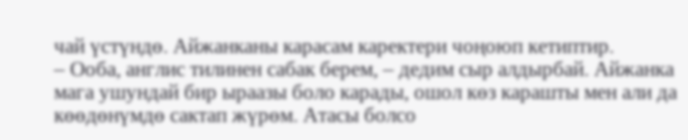чай үстүндө. Айжанканы карасам каректери чоңоюп кетиптир.
– Ооба, англис тилинен сабак берем, – дедим сыр алдырбай. Айжанка мага ушундай бир ыраазы боло карады, ошол көз карашты мен али да көөдөнүмдө сактап жүрөм. Атасы болсо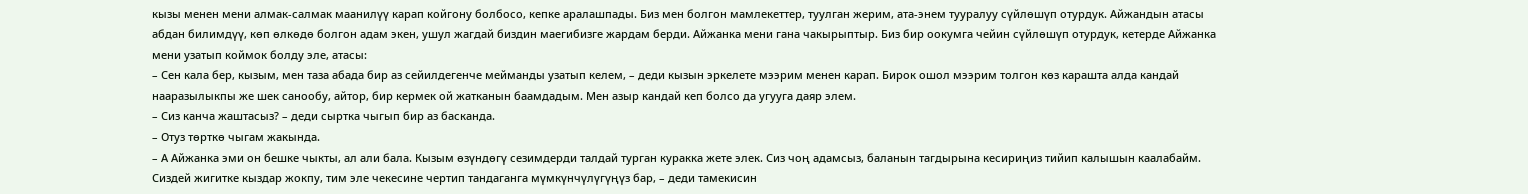кызы менен мени алмак-салмак маанилүү карап койгону болбосо, кепке аралашпады. Биз мен болгон мамлекеттер, туулган жерим, ата-энем тууралуу сүйлөшүп отурдук. Айжандын атасы абдан билимдүү, көп өлкөдө болгон адам экен, ушул жагдай биздин маегибизге жардам берди. Айжанка мени гана чакырыптыр. Биз бир оокумга чейин сүйлөшүп отурдук, кетерде Айжанка мени узатып коймок болду эле, атасы:
– Сен кала бер, кызым, мен таза абада бир аз сейилдегенче мейманды узатып келем, – деди кызын эркелете мээрим менен карап. Бирок ошол мээрим толгон көз карашта алда кандай нааразылыкпы же шек санообу, айтор, бир кермек ой жатканын баамдадым. Мен азыр кандай кеп болсо да угууга даяр элем.
– Сиз канча жаштасыз? – деди сыртка чыгып бир аз басканда.
– Отуз төрткө чыгам жакында.
– А Айжанка эми он бешке чыкты, ал али бала. Кызым өзүндөгү сезимдерди талдай турган куракка жете элек. Сиз чоң адамсыз, баланын тагдырына кесириңиз тийип калышын каалабайм. Сиздей жигитке кыздар жокпу, тим эле чекесине чертип тандаганга мүмкүнчүлүгүңүз бар, – деди тамекисин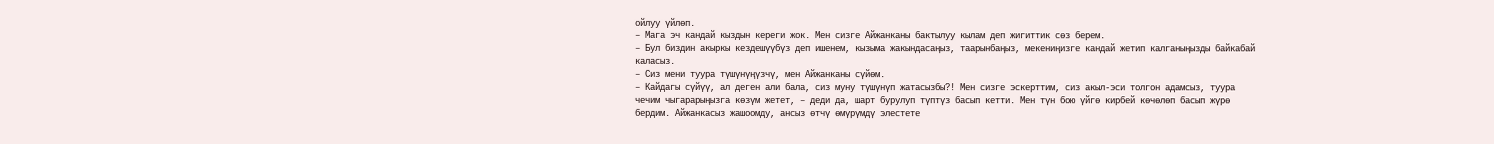ойлуу үйлөп.
– Мага эч кандай кыздын кереги жок. Мен сизге Айжанканы бактылуу кылам деп жигиттик сөз берем.
– Бул биздин акыркы кездешүүбүз деп ишенем, кызыма жакындасаңыз, таарынбаңыз, мекениңизге кандай жетип калганыңызды байкабай каласыз.
– Сиз мени туура түшүнүңүзчү, мен Айжанканы сүйөм.
– Кайдагы сүйүү, ал деген али бала, сиз муну түшүнүп жатасызбы?! Мен сизге эскерттим, сиз акыл-эси толгон адамсыз, туура чечим чыгарарыңызга көзүм жетет, – деди да, шарт бурулуп түптүз басып кетти. Мен түн бою үйгө кирбей көчөлөп басып жүрө бердим. Айжанкасыз жашоомду, ансыз өтчү өмүрүмдү элестете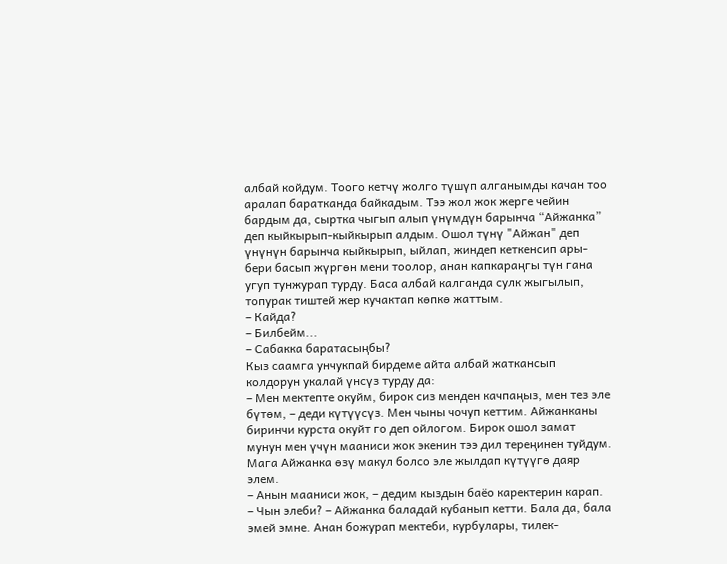албай койдум. Тоого кетчү жолго түшүп алганымды качан тоо аралап баратканда байкадым. Тээ жол жок жерге чейин бардым да, сыртка чыгып алып үнүмдүн барынча “Айжанка” деп кыйкырып-кыйкырып алдым. Ошол түнү "Айжан" деп үнүнүн барынча кыйкырып, ыйлап, жиндеп кеткенсип ары-бери басып жүргөн мени тоолор, анан капкараңгы түн гана угуп тунжурап турду. Баса албай калганда сулк жыгылып, топурак тиштей жер кучактап көпкө жаттым.
– Кайда?
– Билбейм...
– Сабакка баратасыңбы?
Кыз саамга унчукпай бирдеме айта албай жаткансып колдорун укалай үнсүз турду да:
– Мен мектепте окуйм, бирок сиз менден качпаңыз, мен тез эле бүтөм, – деди күтүүсүз. Мен чыны чочуп кеттим. Айжанканы биринчи курста окуйт го деп ойлогом. Бирок ошол замат мунун мен үчүн мааниси жок экенин тээ дил тереңинен туйдум. Мага Айжанка өзү макул болсо эле жылдап күтүүгө даяр элем.
– Анын мааниси жок, – дедим кыздын баёо каректерин карап.
– Чын элеби? – Айжанка баладай кубанып кетти. Бала да, бала эмей эмне. Анан божурап мектеби, курбулары, тилек-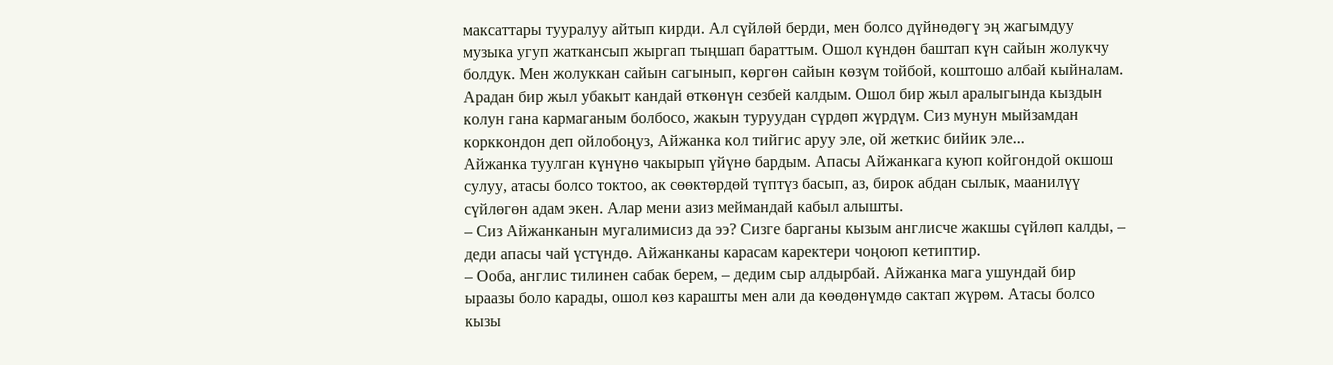максаттары тууралуу айтып кирди. Ал сүйлөй берди, мен болсо дүйнөдөгү эң жагымдуу музыка угуп жаткансып жыргап тыңшап бараттым. Ошол күндөн баштап күн сайын жолукчу болдук. Мен жолуккан сайын сагынып, көргөн сайын көзүм тойбой, коштошо албай кыйналам. Арадан бир жыл убакыт кандай өткөнүн сезбей калдым. Ошол бир жыл аралыгында кыздын колун гана кармаганым болбосо, жакын туруудан сүрдөп жүрдүм. Сиз мунун мыйзамдан корккондон деп ойлобоңуз, Айжанка кол тийгис аруу эле, ой жеткис бийик эле...
Айжанка туулган күнүнө чакырып үйүнө бардым. Апасы Айжанкага куюп койгондой окшош сулуу, атасы болсо токтоо, ак сөөктөрдөй түптүз басып, аз, бирок абдан сылык, маанилүү сүйлөгөн адам экен. Алар мени азиз меймандай кабыл алышты.
– Сиз Айжанканын мугалимисиз да ээ? Сизге барганы кызым англисче жакшы сүйлөп калды, – деди апасы чай үстүндө. Айжанканы карасам каректери чоңоюп кетиптир.
– Ооба, англис тилинен сабак берем, – дедим сыр алдырбай. Айжанка мага ушундай бир ыраазы боло карады, ошол көз карашты мен али да көөдөнүмдө сактап жүрөм. Атасы болсо кызы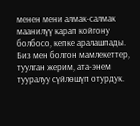менен мени алмак-салмак маанилүү карап койгону болбосо, кепке аралашпады. Биз мен болгон мамлекеттер, туулган жерим, ата-энем тууралуу сүйлөшүп отурдук.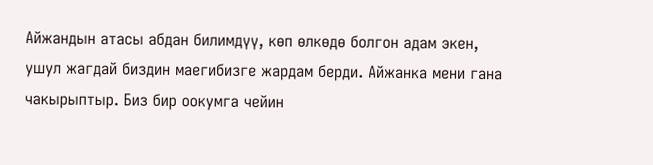Айжандын атасы абдан билимдүү, көп өлкөдө болгон адам экен, ушул жагдай биздин маегибизге жардам берди. Айжанка мени гана чакырыптыр. Биз бир оокумга чейин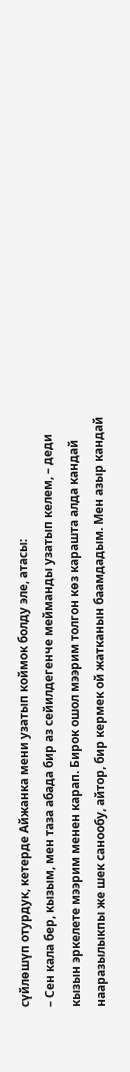сүйлөшүп отурдук, кетерде Айжанка мени узатып коймок болду эле, атасы:
– Сен кала бер, кызым, мен таза абада бир аз сейилдегенче мейманды узатып келем, – деди кызын эркелете мээрим менен карап. Бирок ошол мээрим толгон көз карашта алда кандай нааразылыкпы же шек санообу, айтор, бир кермек ой жатканын баамдадым. Мен азыр кандай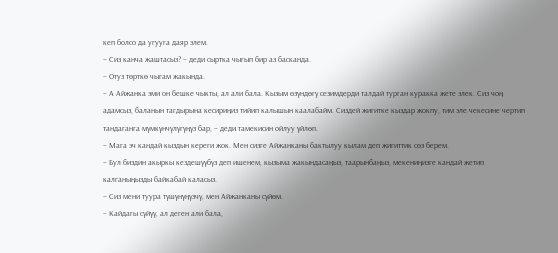кеп болсо да угууга даяр элем.
– Сиз канча жаштасыз? – деди сыртка чыгып бир аз басканда.
– Отуз төрткө чыгам жакында.
– А Айжанка эми он бешке чыкты, ал али бала. Кызым өзүндөгү сезимдерди талдай турган куракка жете элек. Сиз чоң адамсыз, баланын тагдырына кесириңиз тийип калышын каалабайм. Сиздей жигитке кыздар жокпу, тим эле чекесине чертип тандаганга мүмкүнчүлүгүңүз бар, – деди тамекисин ойлуу үйлөп.
– Мага эч кандай кыздын кереги жок. Мен сизге Айжанканы бактылуу кылам деп жигиттик сөз берем.
– Бул биздин акыркы кездешүүбүз деп ишенем, кызыма жакындасаңыз, таарынбаңыз, мекениңизге кандай жетип калганыңызды байкабай каласыз.
– Сиз мени туура түшүнүңүзчү, мен Айжанканы сүйөм.
– Кайдагы сүйүү, ал деген али бала,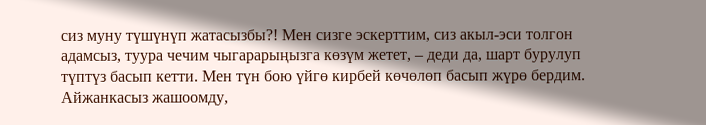сиз муну түшүнүп жатасызбы?! Мен сизге эскерттим, сиз акыл-эси толгон адамсыз, туура чечим чыгарарыңызга көзүм жетет, – деди да, шарт бурулуп түптүз басып кетти. Мен түн бою үйгө кирбей көчөлөп басып жүрө бердим. Айжанкасыз жашоомду,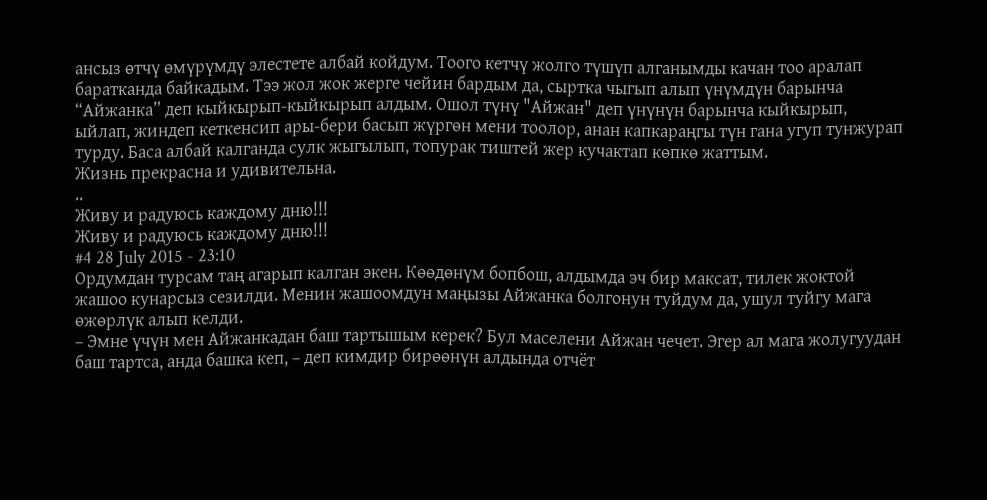ансыз өтчү өмүрүмдү элестете албай койдум. Тоого кетчү жолго түшүп алганымды качан тоо аралап баратканда байкадым. Тээ жол жок жерге чейин бардым да, сыртка чыгып алып үнүмдүн барынча “Айжанка” деп кыйкырып-кыйкырып алдым. Ошол түнү "Айжан" деп үнүнүн барынча кыйкырып, ыйлап, жиндеп кеткенсип ары-бери басып жүргөн мени тоолор, анан капкараңгы түн гана угуп тунжурап турду. Баса албай калганда сулк жыгылып, топурак тиштей жер кучактап көпкө жаттым.
Жизнь прекрасна и удивительна.
..
Живу и радуюсь каждому дню!!!
Живу и радуюсь каждому дню!!!
#4 28 July 2015 - 23:10
Ордумдан турсам таң агарып калган экен. Көөдөнүм бопбош, алдымда эч бир максат, тилек жоктой жашоо кунарсыз сезилди. Менин жашоомдун маңызы Айжанка болгонун туйдум да, ушул туйгу мага өжөрлүк алып келди.
– Эмне үчүн мен Айжанкадан баш тартышым керек? Бул маселени Айжан чечет. Эгер ал мага жолугуудан баш тартса, анда башка кеп, – деп кимдир бирөөнүн алдында отчёт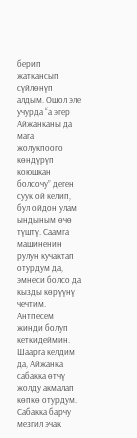берип жаткансып сүйлөнүп алдым. Ошол эле учурда “а эгер Айжанканы да мага жолукпоого көндүрүп коюшкан болсочу” деген суук ой келип, бул ойдон улам ындыным өчө түштү. Саамга машиненин рулун кучактап отурдум да, эмнеси болсо да кызды көрүүнү чечтим. Антпесем жинди болуп кеткидеймин. Шаарга келдим да, Айжанка сабакка өтчү жолду акмалап көпкө отурдум. Сабакка барчу мезгил эчак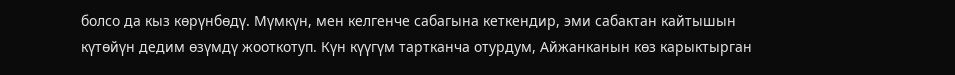болсо да кыз көрүнбөдү. Мүмкүн, мен келгенче сабагына кеткендир, эми сабактан кайтышын күтөйүн дедим өзүмдү жооткотуп. Күн күүгүм тартканча отурдум, Айжанканын көз карыктырган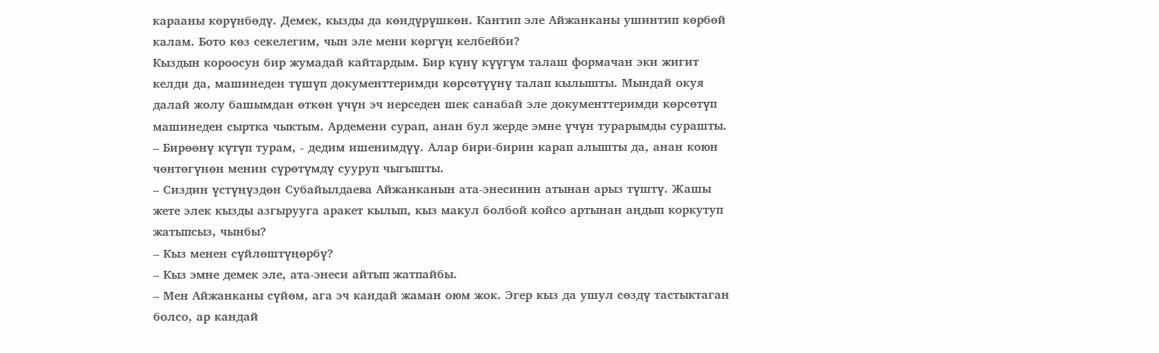карааны көрүнбөдү. Демек, кызды да көндүрүшкөн. Кантип эле Айжанканы ушинтип көрбөй калам. Бото көз секелегим, чын эле мени көргүң келбейби?
Кыздын короосун бир жумадай кайтардым. Бир күнү күүгүм талаш формачан эки жигит келди да, машинеден түшүп документтеримди көрсөтүүнү талап кылышты. Мындай окуя далай жолу башымдан өткөн үчүн эч нерседен шек санабай эле документтеримди көрсөтүп машинеден сыртка чыктым. Ардемени сурап, анан бул жерде эмне үчүн турарымды сурашты.
– Бирөөнү күтүп турам, - дедим ишенимдүү. Алар бири-бирин карап алышты да, анан коюн чөнтөгүнөн менин сүрөтүмдү сууруп чыгышты.
– Сиздин үстүңүздөн Субайылдаева Айжанканын ата-энесинин атынан арыз түштү. Жашы жете элек кызды азгырууга аракет кылып, кыз макул болбой койсо артынан аңдып коркутуп жатыпсыз, чынбы?
– Кыз менен сүйлөштүңөрбү?
– Кыз эмне демек эле, ата-энеси айтып жатпайбы.
– Мен Айжанканы сүйөм, ага эч кандай жаман оюм жок. Эгер кыз да ушул сөздү тастыктаган болсо, ар кандай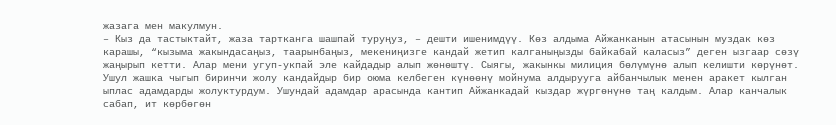жазага мен макулмун.
– Кыз да тастыктайт, жаза тартканга шашпай туруңуз, – дешти ишенимдүү. Көз алдыма Айжанканын атасынын муздак көз карашы, “кызыма жакындасаңыз, таарынбаңыз, мекениңизге кандай жетип калганыңызды байкабай каласыз” деген ызгаар сөзү жаңырып кетти. Алар мени угуп-укпай эле кайдадыр алып жөнөштү. Сыягы, жакынкы милиция бөлүмүнө алып келишти көрүнөт. Ушул жашка чыгып биринчи жолу кандайдыр бир оюма келбеген күнөөнү мойнума алдырууга айбанчылык менен аракет кылган ыплас адамдарды жолуктурдум. Ушундай адамдар арасында кантип Айжанкадай кыздар жүргөнүнө таң калдым. Алар канчалык сабап, ит көрбөгөн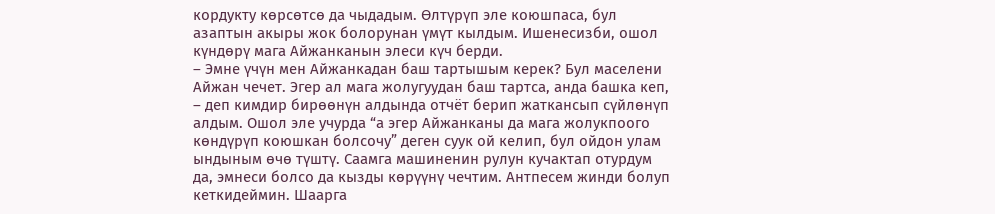кордукту көрсөтсө да чыдадым. Өлтүрүп эле коюшпаса, бул азаптын акыры жок болорунан үмүт кылдым. Ишенесизби, ошол күндөрү мага Айжанканын элеси күч берди.
– Эмне үчүн мен Айжанкадан баш тартышым керек? Бул маселени Айжан чечет. Эгер ал мага жолугуудан баш тартса, анда башка кеп, – деп кимдир бирөөнүн алдында отчёт берип жаткансып сүйлөнүп алдым. Ошол эле учурда “а эгер Айжанканы да мага жолукпоого көндүрүп коюшкан болсочу” деген суук ой келип, бул ойдон улам ындыным өчө түштү. Саамга машиненин рулун кучактап отурдум да, эмнеси болсо да кызды көрүүнү чечтим. Антпесем жинди болуп кеткидеймин. Шаарга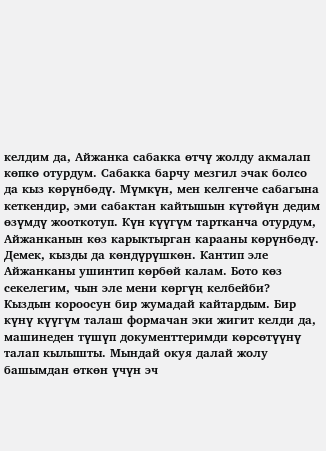келдим да, Айжанка сабакка өтчү жолду акмалап көпкө отурдум. Сабакка барчу мезгил эчак болсо да кыз көрүнбөдү. Мүмкүн, мен келгенче сабагына кеткендир, эми сабактан кайтышын күтөйүн дедим өзүмдү жооткотуп. Күн күүгүм тартканча отурдум, Айжанканын көз карыктырган карааны көрүнбөдү. Демек, кызды да көндүрүшкөн. Кантип эле Айжанканы ушинтип көрбөй калам. Бото көз секелегим, чын эле мени көргүң келбейби?
Кыздын короосун бир жумадай кайтардым. Бир күнү күүгүм талаш формачан эки жигит келди да, машинеден түшүп документтеримди көрсөтүүнү талап кылышты. Мындай окуя далай жолу башымдан өткөн үчүн эч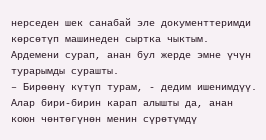нерседен шек санабай эле документтеримди көрсөтүп машинеден сыртка чыктым. Ардемени сурап, анан бул жерде эмне үчүн турарымды сурашты.
– Бирөөнү күтүп турам, - дедим ишенимдүү. Алар бири-бирин карап алышты да, анан коюн чөнтөгүнөн менин сүрөтүмдү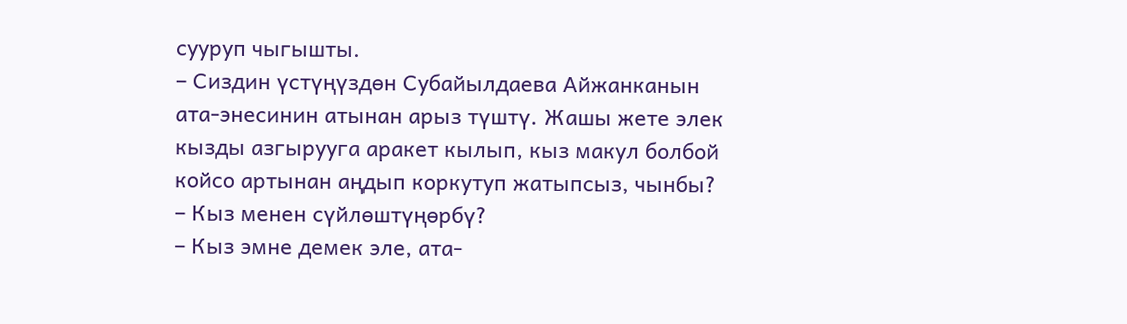сууруп чыгышты.
– Сиздин үстүңүздөн Субайылдаева Айжанканын ата-энесинин атынан арыз түштү. Жашы жете элек кызды азгырууга аракет кылып, кыз макул болбой койсо артынан аңдып коркутуп жатыпсыз, чынбы?
– Кыз менен сүйлөштүңөрбү?
– Кыз эмне демек эле, ата-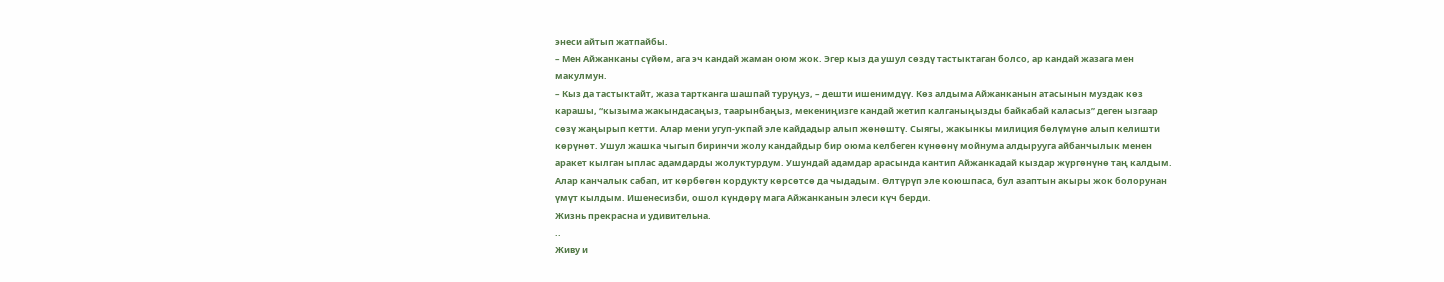энеси айтып жатпайбы.
– Мен Айжанканы сүйөм, ага эч кандай жаман оюм жок. Эгер кыз да ушул сөздү тастыктаган болсо, ар кандай жазага мен макулмун.
– Кыз да тастыктайт, жаза тартканга шашпай туруңуз, – дешти ишенимдүү. Көз алдыма Айжанканын атасынын муздак көз карашы, “кызыма жакындасаңыз, таарынбаңыз, мекениңизге кандай жетип калганыңызды байкабай каласыз” деген ызгаар сөзү жаңырып кетти. Алар мени угуп-укпай эле кайдадыр алып жөнөштү. Сыягы, жакынкы милиция бөлүмүнө алып келишти көрүнөт. Ушул жашка чыгып биринчи жолу кандайдыр бир оюма келбеген күнөөнү мойнума алдырууга айбанчылык менен аракет кылган ыплас адамдарды жолуктурдум. Ушундай адамдар арасында кантип Айжанкадай кыздар жүргөнүнө таң калдым. Алар канчалык сабап, ит көрбөгөн кордукту көрсөтсө да чыдадым. Өлтүрүп эле коюшпаса, бул азаптын акыры жок болорунан үмүт кылдым. Ишенесизби, ошол күндөрү мага Айжанканын элеси күч берди.
Жизнь прекрасна и удивительна.
..
Живу и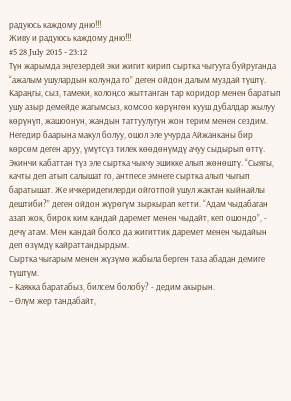радуюсь каждому дню!!!
Живу и радуюсь каждому дню!!!
#5 28 July 2015 - 23:12
Түн жарымда эңгезердей эки жигит кирип сыртка чыгууга буйруганда “ажалым ушулардын колунда го” деген ойдон далым муздай түштү. Караңгы, сыз, тамеки, колоңсо жыттанган тар коридор менен баратып ушу азыр демейде жагымсыз, комсоо көрүнгөн кууш дубалдар жылуу көрүнүп, жашоонун, жандын таттуулугун жон терим менен сездим. Негедир баарына макул болуу, ошол эле учурда Айжанканы бир көрсөм деген аруу, үмүтсүз тилек көөдөнүмдү ачуу сыдырып өттү. Экинчи кабаттан түз эле сыртка чыкчу эшикке алып жөнөштү. “Сыягы, качты деп атып салышат го, антпесе эмнеге сыртка алып чыгып баратышат. Же ичкеридегилерди ойготпой ушул жактан кыйнайлы дештиби?” деген ойдон жүрөгүм зыркырап кетти. “Адам чыдабаган азап жок, бирок ким кандай даремет менен чыдайт, кеп ошондо”, - дечү атам. Мен кандай болсо да жигиттик даремет менен чыдайын деп өзүмдү кайраттандырдым.
Сыртка чыгарым менен жүзүмө жабыла берген таза абадан демиге түштүм.
– Каякка баратабыз, билсем болобу? - дедим акырын.
– Өлүм жер тандабайт,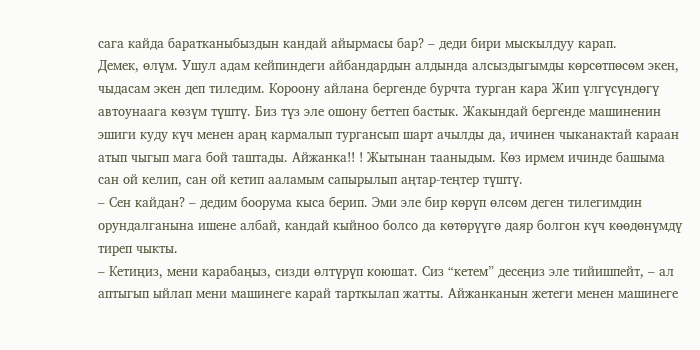сага кайда баратканыбыздын кандай айырмасы бар? – деди бири мыскылдуу карап.
Демек, өлүм. Ушул адам кейпиндеги айбандардын алдында алсыздыгымды көрсөтпөсөм экен, чыдасам экен деп тиледим. Короону айлана бергенде бурчта турган кара Жип үлгүсүндөгү автоунаага көзүм түштү. Биз түз эле ошону беттеп бастык. Жакындай бергенде машиненин эшиги куду күч менен араң кармалып тургансып шарт ачылды да, ичинен чыканактай караан атып чыгып мага бой таштады. Айжанка!! ! Жытынан тааныдым. Көз ирмем ичинде башыма сан ой келип, сан ой кетип ааламым сапырылып аңтар-теңтер түштү.
– Сен кайдан? – дедим боорума кыса берип. Эми эле бир көрүп өлсөм деген тилегимдин орундалганына ишене албай, кандай кыйноо болсо да көтөрүүгө даяр болгон күч көөдөнүмдү тиреп чыкты.
– Кетиңиз, мени карабаңыз, сизди өлтүрүп коюшат. Сиз “кетем” десеңиз эле тийишпейт, – ал аптыгып ыйлап мени машинеге карай тарткылап жатты. Айжанканын жетеги менен машинеге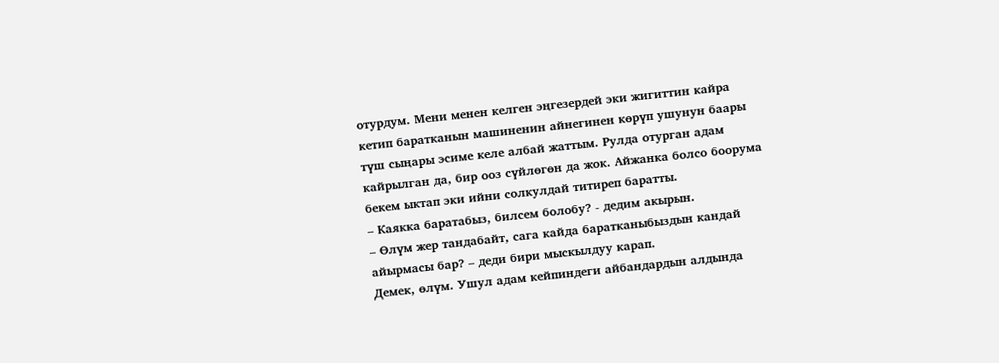отурдум. Мени менен келген эңгезердей эки жигиттин кайра кетип баратканын машиненин айнегинен көрүп ушунун баары түш сыңары эсиме келе албай жаттым. Рулда отурган адам кайрылган да, бир ооз сүйлөгөн да жок. Айжанка болсо боорума бекем ыктап эки ийни солкулдай титиреп баратты.
– Каякка баратабыз, билсем болобу? - дедим акырын.
– Өлүм жер тандабайт, сага кайда баратканыбыздын кандай айырмасы бар? – деди бири мыскылдуу карап.
Демек, өлүм. Ушул адам кейпиндеги айбандардын алдында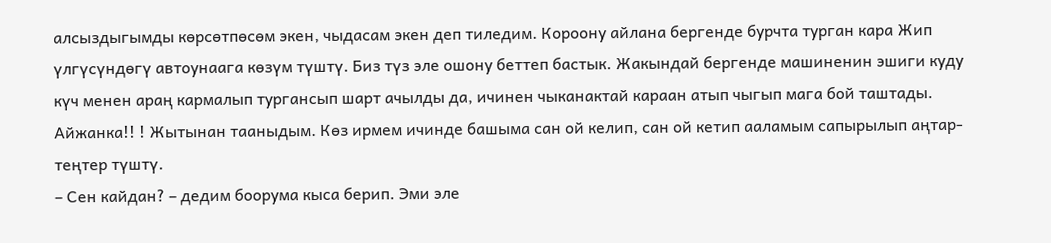алсыздыгымды көрсөтпөсөм экен, чыдасам экен деп тиледим. Короону айлана бергенде бурчта турган кара Жип үлгүсүндөгү автоунаага көзүм түштү. Биз түз эле ошону беттеп бастык. Жакындай бергенде машиненин эшиги куду күч менен араң кармалып тургансып шарт ачылды да, ичинен чыканактай караан атып чыгып мага бой таштады. Айжанка!! ! Жытынан тааныдым. Көз ирмем ичинде башыма сан ой келип, сан ой кетип ааламым сапырылып аңтар-теңтер түштү.
– Сен кайдан? – дедим боорума кыса берип. Эми эле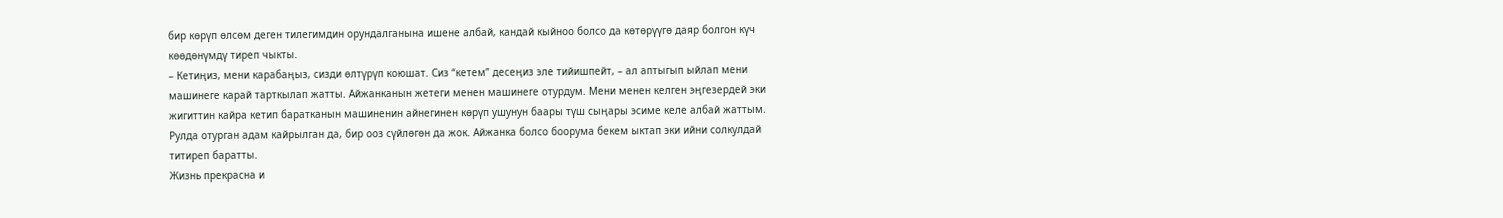бир көрүп өлсөм деген тилегимдин орундалганына ишене албай, кандай кыйноо болсо да көтөрүүгө даяр болгон күч көөдөнүмдү тиреп чыкты.
– Кетиңиз, мени карабаңыз, сизди өлтүрүп коюшат. Сиз “кетем” десеңиз эле тийишпейт, – ал аптыгып ыйлап мени машинеге карай тарткылап жатты. Айжанканын жетеги менен машинеге отурдум. Мени менен келген эңгезердей эки жигиттин кайра кетип баратканын машиненин айнегинен көрүп ушунун баары түш сыңары эсиме келе албай жаттым. Рулда отурган адам кайрылган да, бир ооз сүйлөгөн да жок. Айжанка болсо боорума бекем ыктап эки ийни солкулдай титиреп баратты.
Жизнь прекрасна и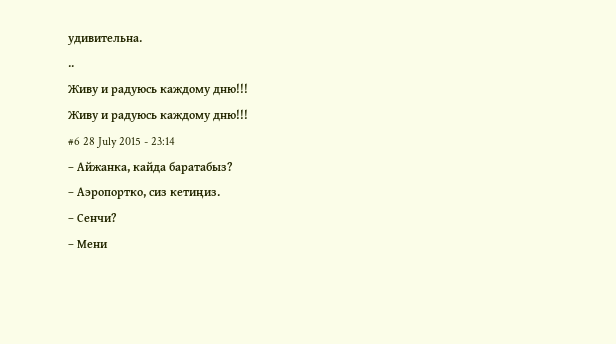удивительна.
..
Живу и радуюсь каждому дню!!!
Живу и радуюсь каждому дню!!!
#6 28 July 2015 - 23:14
– Айжанка, кайда баратабыз?
– Аэропортко, сиз кетиңиз.
– Сенчи?
– Мени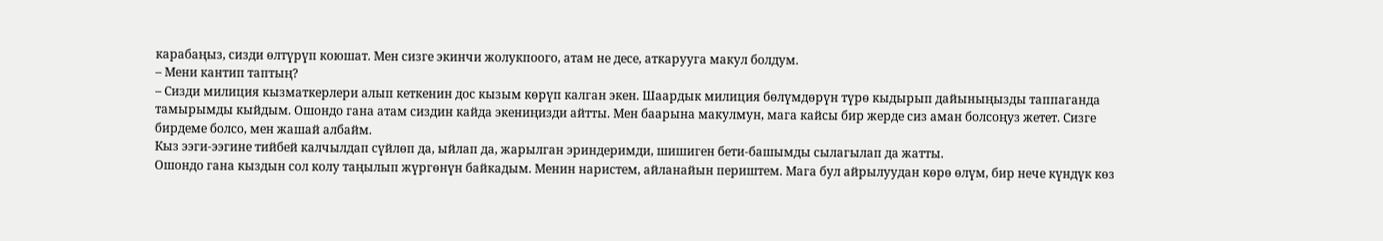карабаңыз, сизди өлтүрүп коюшат. Мен сизге экинчи жолукпоого, атам не десе, аткарууга макул болдум.
– Мени кантип таптың?
– Сизди милиция кызматкерлери алып кеткенин дос кызым көрүп калган экен. Шаардык милиция бөлүмдөрүн түрө кыдырып дайыныңызды таппаганда тамырымды кыйдым. Ошондо гана атам сиздин кайда экениңизди айтты. Мен баарына макулмун, мага кайсы бир жерде сиз аман болсоңуз жетет. Сизге бирдеме болсо, мен жашай албайм.
Кыз ээги-ээгине тийбей калчылдап сүйлөп да, ыйлап да, жарылган эриндеримди, шишиген бети-башымды сылагылап да жатты.
Ошондо гана кыздын сол колу таңылып жүргөнүн байкадым. Менин наристем, айланайын периштем. Мага бул айрылуудан көрө өлүм, бир нече күндүк көз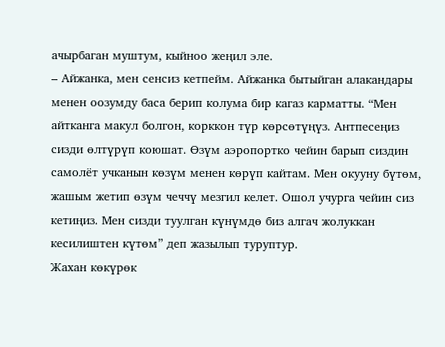ачырбаган муштум, кыйноо жеңил эле.
– Айжанка, мен сенсиз кетпейм. Айжанка бытыйган алакандары менен оозумду баса берип колума бир кагаз карматты. “Мен айтканга макул болгон, корккон түр көрсөтүңүз. Антпесеңиз сизди өлтүрүп коюшат. Өзүм аэропортко чейин барып сиздин самолёт учканын көзүм менен көрүп кайтам. Мен окууну бүтөм, жашым жетип өзүм чеччү мезгил келет. Ошол учурга чейин сиз кетиңиз. Мен сизди туулган күнүмдө биз алгач жолуккан кесилиштен күтөм” деп жазылып туруптур.
Жахан көкүрөк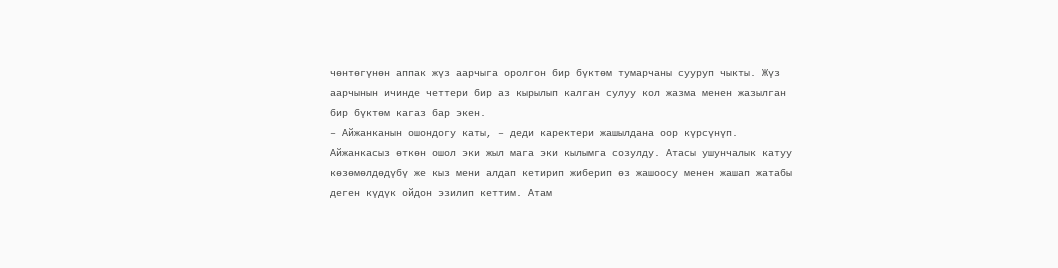чөнтөгүнөн аппак жүз аарчыга оролгон бир бүктөм тумарчаны сууруп чыкты. Жүз аарчынын ичинде четтери бир аз кырылып калган сулуу кол жазма менен жазылган бир бүктөм кагаз бар экен.
– Айжанканын ошондогу каты, – деди каректери жашылдана оор күрсүнүп.
Айжанкасыз өткөн ошол эки жыл мага эки кылымга созулду. Атасы ушунчалык катуу көзөмөлдөдүбү же кыз мени алдап кетирип жиберип өз жашоосу менен жашап жатабы деген күдүк ойдон эзилип кеттим. Атам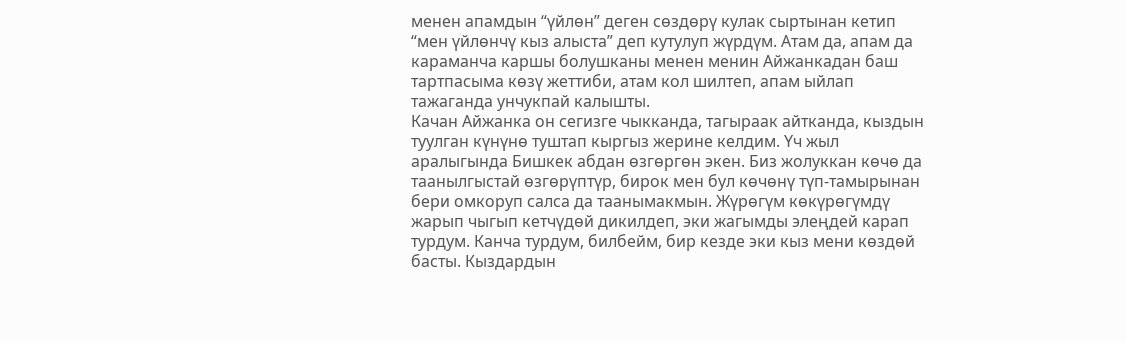менен апамдын “үйлөн” деген сөздөрү кулак сыртынан кетип “мен үйлөнчү кыз алыста” деп кутулуп жүрдүм. Атам да, апам да караманча каршы болушканы менен менин Айжанкадан баш тартпасыма көзү жеттиби, атам кол шилтеп, апам ыйлап тажаганда унчукпай калышты.
Качан Айжанка он сегизге чыкканда, тагыраак айтканда, кыздын туулган күнүнө туштап кыргыз жерине келдим. Үч жыл аралыгында Бишкек абдан өзгөргөн экен. Биз жолуккан көчө да таанылгыстай өзгөрүптүр, бирок мен бул көчөнү түп-тамырынан бери омкоруп салса да таанымакмын. Жүрөгүм көкүрөгүмдү жарып чыгып кетчүдөй дикилдеп, эки жагымды элеңдей карап турдум. Канча турдум, билбейм, бир кезде эки кыз мени көздөй басты. Кыздардын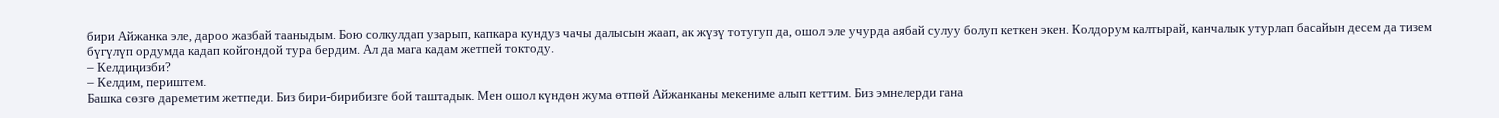бири Айжанка эле, дароо жазбай тааныдым. Бою солкулдап узарып, капкара кундуз чачы далысын жаап, ак жүзү тотугуп да, ошол эле учурда аябай сулуу болуп кеткен экен. Колдорум калтырай, канчалык утурлап басайын десем да тизем бүгүлүп ордумда кадап койгондой тура бердим. Ал да мага кадам жетпей токтоду.
– Келдиңизби?
– Келдим, периштем.
Башка сөзгө дареметим жетпеди. Биз бири-бирибизге бой таштадык. Мен ошол күндөн жума өтпөй Айжанканы мекениме алып кеттим. Биз эмнелерди гана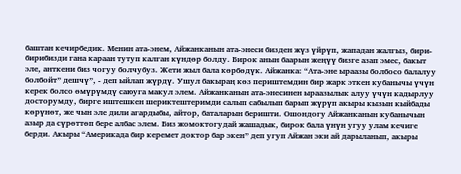баштан кечирбедик. Менин ата-энем, Айжанканын ата-энеси бизден жүз үйрүп, жападан жалгыз, бири-бирибизди гана караан тутуп калган күндөр болду. Бирок анын баарын жеңүү бизге азап эмес, бакыт эле, анткени биз чогуу болчубуз. Жети жыл бала көрбөдүк. Айжанка: “Ата-эне ыраазы болбосо балалуу болбойт” дешчү”, - деп ыйлап жүрдү. Ушул бакыраң көз периштемдин бир жарк эткен кубанычы үчүн керек болсо өмүрүмдү саюуга макул элем. Айжанканын ата-энесинен ыраазылык алуу үчүн кадырлуу досторумду, бирге иштешкен шериктештеримди салып сабылып барып жүрүп акыры кызын кыйбады көрүнөт, же чын эле дили агардыбы, айтор, баталарын беришти. Ошондогу Айжанканын кубанычын азыр да сүрөттөп бере албас элем. Биз жомоктогудай жашадык, бирок бала үнүн угуу улам кечиге берди. Акыры “Америкада бир керемет доктор бар экен” деп угуп Айжан эки ай дарыланып, акыры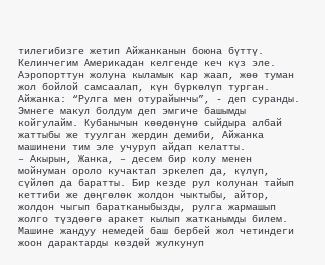тилегибизге жетип Айжанканын боюна бүттү. Келинчегим Америкадан келгенде кеч күз эле. Аэропорттун жолуна кыламык кар жаап, жөө туман жол бойлой самсаалап, күн бүркөлүп турган. Айжанка: “Рулга мен отурайынчы”, - деп суранды. Эмнеге макул болдум деп эмгиче башымды койгулайм. Кубанычын көөдөнүнө сыйдыра албай жаттыбы же туулган жердин демиби, Айжанка машинени тим эле учуруп айдап келатты.
– Акырын, Жанка, – десем бир колу менен мойнуман ороло кучактап эркелеп да, күлүп, сүйлөп да баратты. Бир кезде рул колунан тайып кеттиби же дөңгөлөк жолдон чыктыбы, айтор, жолдон чыгып баратканыбызды, рулга жармашып жолго түздөөгө аракет кылып жатканымды билем. Машине жандуу немедей баш бербей жол четиндеги жоон дарактарды көздөй жулкунуп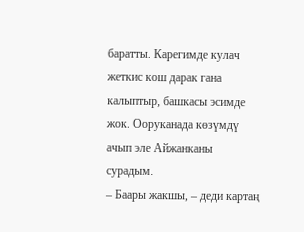баратты. Карегимде кулач жеткис кош дарак гана калыптыр, башкасы эсимде жок. Ооруканада көзүмдү ачып эле Айжанканы сурадым.
– Баары жакшы, – деди картаң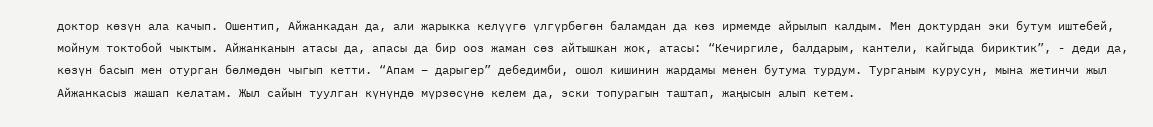доктор көзүн ала качып. Ошентип, Айжанкадан да, али жарыкка келүүгө үлгүрбөгөн баламдан да көз ирмемде айрылып калдым. Мен доктурдан эки бутум иштебей, мойнум токтобой чыктым. Айжанканын атасы да, апасы да бир ооз жаман сөз айтышкан жок, атасы: “Кечиргиле, балдарым, кантели, кайгыда бириктик”, - деди да, көзүн басып мен отурган бөлмөдөн чыгып кетти. “Апам – дарыгер” дебедимби, ошол кишинин жардамы менен бутума турдум. Турганым курусун, мына жетинчи жыл Айжанкасыз жашап келатам. Жыл сайын туулган күнүндө мүрзөсүнө келем да, эски топурагын таштап, жаңысын алып кетем.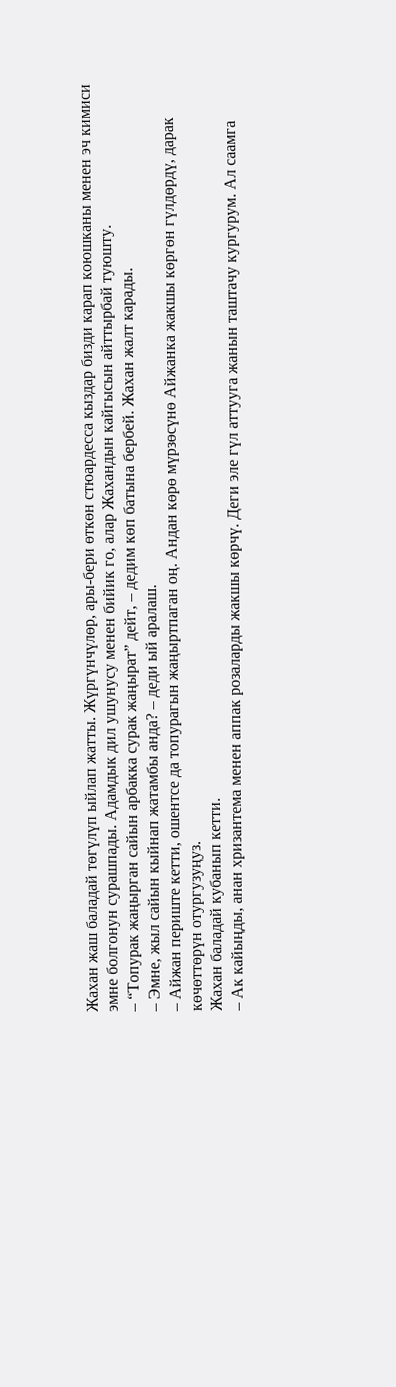Жахан жаш баладай төгүлүп ыйлап жатты. Жүргүнчүлөр, ары-бери өткөн стюардесса кыздар бизди карап коюшканы менен эч кимиси эмне болгонун сурашпады. Адамдык дил ушунусу менен бийик го, алар Жахандын кайгысын айттырбай туюшту.
– “Топурак жаңырган сайын арбакка сурак жаңырат” дейт, – дедим көп батына бербей. Жахан жалт карады.
– Эмне, жыл сайын кыйнап жатамбы анда? – деди ый аралаш.
– Айжан периште кетти, ошентсе да топурагын жаңыртпаган оң. Андан көрө мүрзөсүнө Айжанка жакшы көргөн гүлдөрдү, дарак көчөттөрүн отургузуңуз.
Жахан баладай кубанып кетти.
– Ак кайыңды, анан хризантема менен аппак розаларды жакшы көрчү. Деги эле гүл аттууга жанын таштачу кургурум. Ал саамга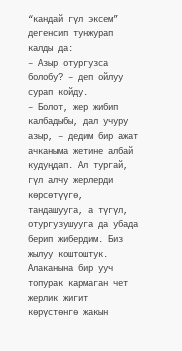“кандай гүл эксем” дегенсип тунжурап калды да:
– Азыр отургузса болобу? – деп ойлуу сурап койду.
– Болот, жер жибип калбадыбы, дал учуру азыр, – дедим бир ажат ачканыма жетине албай кудуңдап. Ал тургай, гүл алчу жерлерди көрсөтүүгө, тандашууга, а түгүл, отургузушууга да убада берип жибердим. Биз жылуу коштоштук. Алаканына бир ууч топурак кармаган чет жерлик жигит көрүстөнгө жакын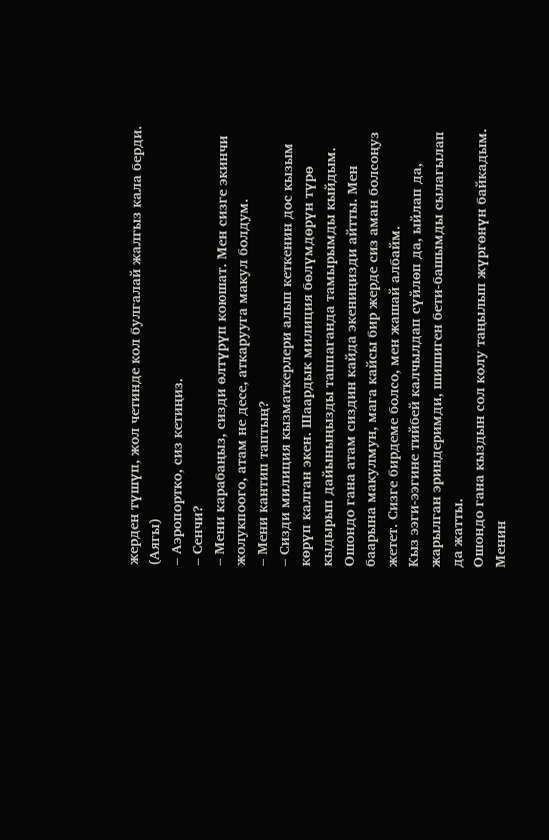жерден түшүп, жол четинде кол булгалай жалгыз кала берди.
(Аягы)
– Аэропортко, сиз кетиңиз.
– Сенчи?
– Мени карабаңыз, сизди өлтүрүп коюшат. Мен сизге экинчи жолукпоого, атам не десе, аткарууга макул болдум.
– Мени кантип таптың?
– Сизди милиция кызматкерлери алып кеткенин дос кызым көрүп калган экен. Шаардык милиция бөлүмдөрүн түрө кыдырып дайыныңызды таппаганда тамырымды кыйдым. Ошондо гана атам сиздин кайда экениңизди айтты. Мен баарына макулмун, мага кайсы бир жерде сиз аман болсоңуз жетет. Сизге бирдеме болсо, мен жашай албайм.
Кыз ээги-ээгине тийбей калчылдап сүйлөп да, ыйлап да, жарылган эриндеримди, шишиген бети-башымды сылагылап да жатты.
Ошондо гана кыздын сол колу таңылып жүргөнүн байкадым. Менин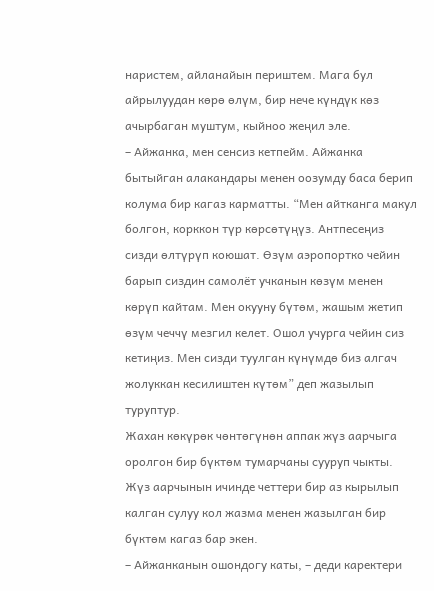наристем, айланайын периштем. Мага бул айрылуудан көрө өлүм, бир нече күндүк көз ачырбаган муштум, кыйноо жеңил эле.
– Айжанка, мен сенсиз кетпейм. Айжанка бытыйган алакандары менен оозумду баса берип колума бир кагаз карматты. “Мен айтканга макул болгон, корккон түр көрсөтүңүз. Антпесеңиз сизди өлтүрүп коюшат. Өзүм аэропортко чейин барып сиздин самолёт учканын көзүм менен көрүп кайтам. Мен окууну бүтөм, жашым жетип өзүм чеччү мезгил келет. Ошол учурга чейин сиз кетиңиз. Мен сизди туулган күнүмдө биз алгач жолуккан кесилиштен күтөм” деп жазылып туруптур.
Жахан көкүрөк чөнтөгүнөн аппак жүз аарчыга оролгон бир бүктөм тумарчаны сууруп чыкты. Жүз аарчынын ичинде четтери бир аз кырылып калган сулуу кол жазма менен жазылган бир бүктөм кагаз бар экен.
– Айжанканын ошондогу каты, – деди каректери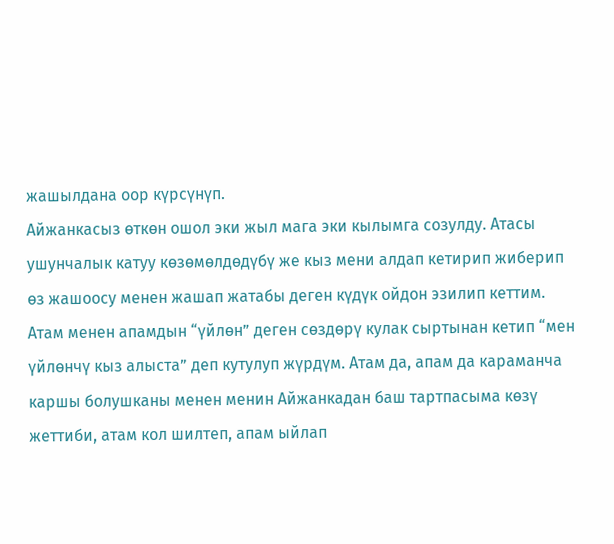жашылдана оор күрсүнүп.
Айжанкасыз өткөн ошол эки жыл мага эки кылымга созулду. Атасы ушунчалык катуу көзөмөлдөдүбү же кыз мени алдап кетирип жиберип өз жашоосу менен жашап жатабы деген күдүк ойдон эзилип кеттим. Атам менен апамдын “үйлөн” деген сөздөрү кулак сыртынан кетип “мен үйлөнчү кыз алыста” деп кутулуп жүрдүм. Атам да, апам да караманча каршы болушканы менен менин Айжанкадан баш тартпасыма көзү жеттиби, атам кол шилтеп, апам ыйлап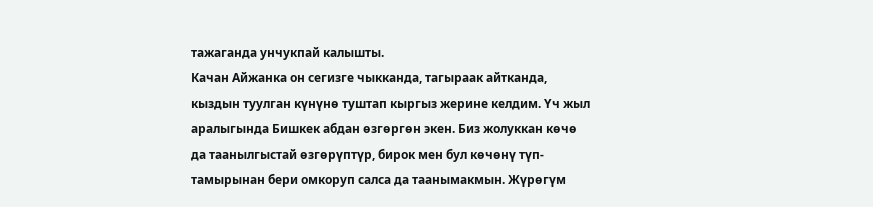тажаганда унчукпай калышты.
Качан Айжанка он сегизге чыкканда, тагыраак айтканда, кыздын туулган күнүнө туштап кыргыз жерине келдим. Үч жыл аралыгында Бишкек абдан өзгөргөн экен. Биз жолуккан көчө да таанылгыстай өзгөрүптүр, бирок мен бул көчөнү түп-тамырынан бери омкоруп салса да таанымакмын. Жүрөгүм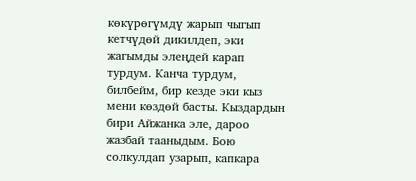көкүрөгүмдү жарып чыгып кетчүдөй дикилдеп, эки жагымды элеңдей карап турдум. Канча турдум, билбейм, бир кезде эки кыз мени көздөй басты. Кыздардын бири Айжанка эле, дароо жазбай тааныдым. Бою солкулдап узарып, капкара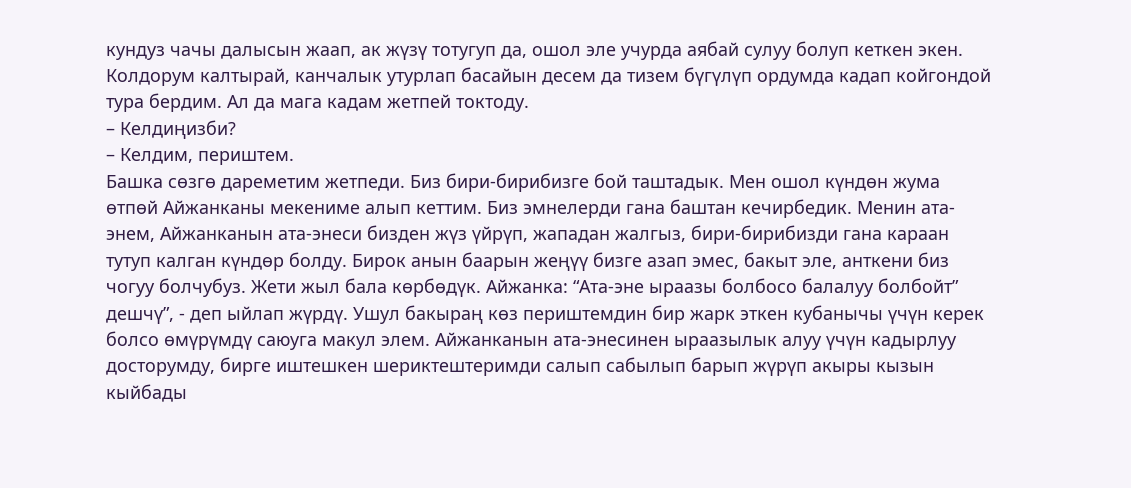кундуз чачы далысын жаап, ак жүзү тотугуп да, ошол эле учурда аябай сулуу болуп кеткен экен. Колдорум калтырай, канчалык утурлап басайын десем да тизем бүгүлүп ордумда кадап койгондой тура бердим. Ал да мага кадам жетпей токтоду.
– Келдиңизби?
– Келдим, периштем.
Башка сөзгө дареметим жетпеди. Биз бири-бирибизге бой таштадык. Мен ошол күндөн жума өтпөй Айжанканы мекениме алып кеттим. Биз эмнелерди гана баштан кечирбедик. Менин ата-энем, Айжанканын ата-энеси бизден жүз үйрүп, жападан жалгыз, бири-бирибизди гана караан тутуп калган күндөр болду. Бирок анын баарын жеңүү бизге азап эмес, бакыт эле, анткени биз чогуу болчубуз. Жети жыл бала көрбөдүк. Айжанка: “Ата-эне ыраазы болбосо балалуу болбойт” дешчү”, - деп ыйлап жүрдү. Ушул бакыраң көз периштемдин бир жарк эткен кубанычы үчүн керек болсо өмүрүмдү саюуга макул элем. Айжанканын ата-энесинен ыраазылык алуу үчүн кадырлуу досторумду, бирге иштешкен шериктештеримди салып сабылып барып жүрүп акыры кызын кыйбады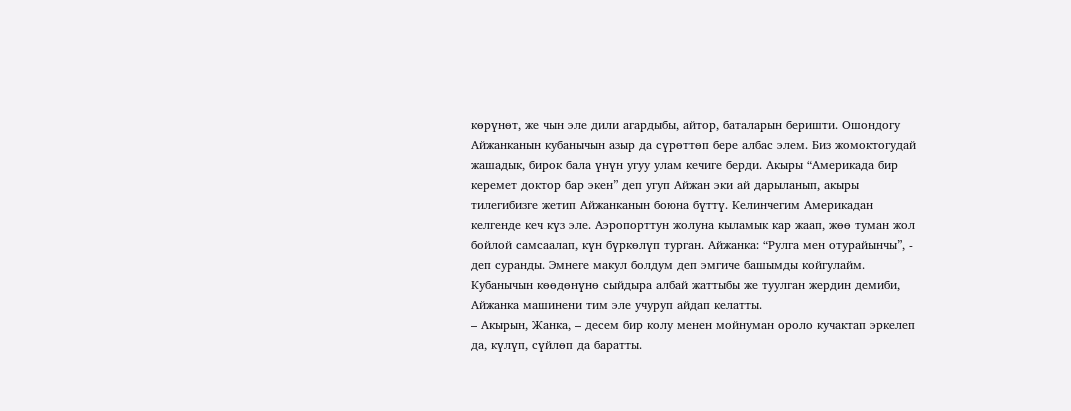көрүнөт, же чын эле дили агардыбы, айтор, баталарын беришти. Ошондогу Айжанканын кубанычын азыр да сүрөттөп бере албас элем. Биз жомоктогудай жашадык, бирок бала үнүн угуу улам кечиге берди. Акыры “Америкада бир керемет доктор бар экен” деп угуп Айжан эки ай дарыланып, акыры тилегибизге жетип Айжанканын боюна бүттү. Келинчегим Америкадан келгенде кеч күз эле. Аэропорттун жолуна кыламык кар жаап, жөө туман жол бойлой самсаалап, күн бүркөлүп турган. Айжанка: “Рулга мен отурайынчы”, - деп суранды. Эмнеге макул болдум деп эмгиче башымды койгулайм. Кубанычын көөдөнүнө сыйдыра албай жаттыбы же туулган жердин демиби, Айжанка машинени тим эле учуруп айдап келатты.
– Акырын, Жанка, – десем бир колу менен мойнуман ороло кучактап эркелеп да, күлүп, сүйлөп да баратты.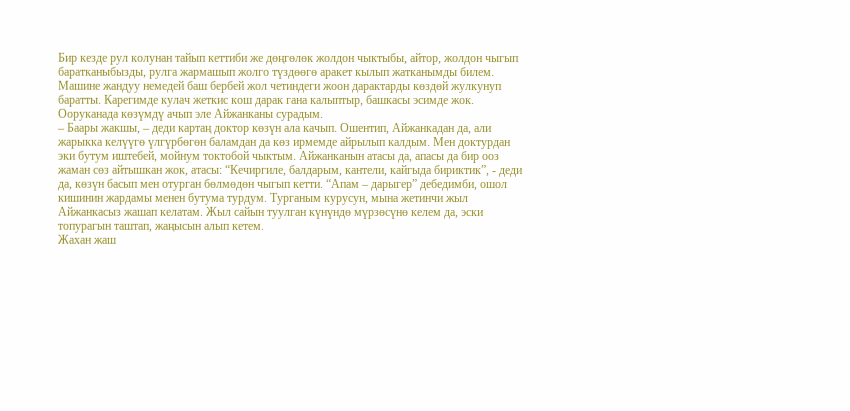Бир кезде рул колунан тайып кеттиби же дөңгөлөк жолдон чыктыбы, айтор, жолдон чыгып баратканыбызды, рулга жармашып жолго түздөөгө аракет кылып жатканымды билем. Машине жандуу немедей баш бербей жол четиндеги жоон дарактарды көздөй жулкунуп баратты. Карегимде кулач жеткис кош дарак гана калыптыр, башкасы эсимде жок. Ооруканада көзүмдү ачып эле Айжанканы сурадым.
– Баары жакшы, – деди картаң доктор көзүн ала качып. Ошентип, Айжанкадан да, али жарыкка келүүгө үлгүрбөгөн баламдан да көз ирмемде айрылып калдым. Мен доктурдан эки бутум иштебей, мойнум токтобой чыктым. Айжанканын атасы да, апасы да бир ооз жаман сөз айтышкан жок, атасы: “Кечиргиле, балдарым, кантели, кайгыда бириктик”, - деди да, көзүн басып мен отурган бөлмөдөн чыгып кетти. “Апам – дарыгер” дебедимби, ошол кишинин жардамы менен бутума турдум. Турганым курусун, мына жетинчи жыл Айжанкасыз жашап келатам. Жыл сайын туулган күнүндө мүрзөсүнө келем да, эски топурагын таштап, жаңысын алып кетем.
Жахан жаш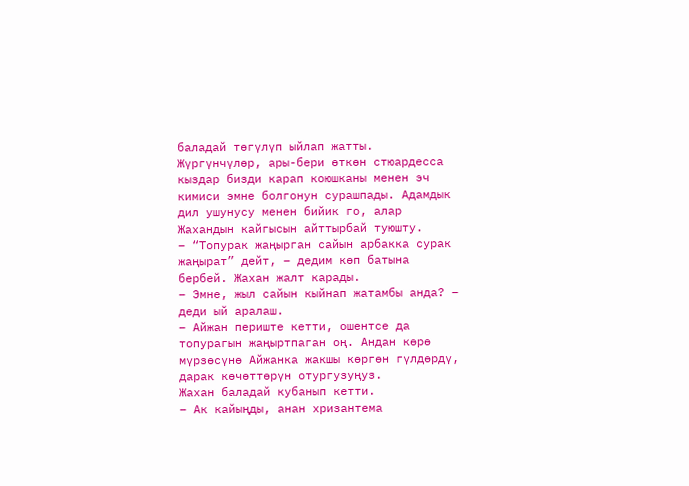баладай төгүлүп ыйлап жатты. Жүргүнчүлөр, ары-бери өткөн стюардесса кыздар бизди карап коюшканы менен эч кимиси эмне болгонун сурашпады. Адамдык дил ушунусу менен бийик го, алар Жахандын кайгысын айттырбай туюшту.
– “Топурак жаңырган сайын арбакка сурак жаңырат” дейт, – дедим көп батына бербей. Жахан жалт карады.
– Эмне, жыл сайын кыйнап жатамбы анда? – деди ый аралаш.
– Айжан периште кетти, ошентсе да топурагын жаңыртпаган оң. Андан көрө мүрзөсүнө Айжанка жакшы көргөн гүлдөрдү, дарак көчөттөрүн отургузуңуз.
Жахан баладай кубанып кетти.
– Ак кайыңды, анан хризантема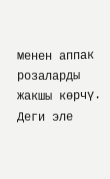менен аппак розаларды жакшы көрчү. Деги эле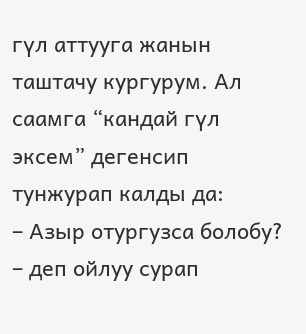гүл аттууга жанын таштачу кургурум. Ал саамга “кандай гүл эксем” дегенсип тунжурап калды да:
– Азыр отургузса болобу? – деп ойлуу сурап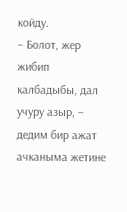койду.
– Болот, жер жибип калбадыбы, дал учуру азыр, – дедим бир ажат ачканыма жетине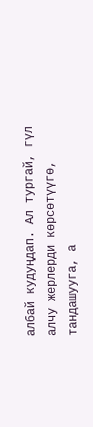албай кудуңдап. Ал тургай, гүл алчу жерлерди көрсөтүүгө, тандашууга, а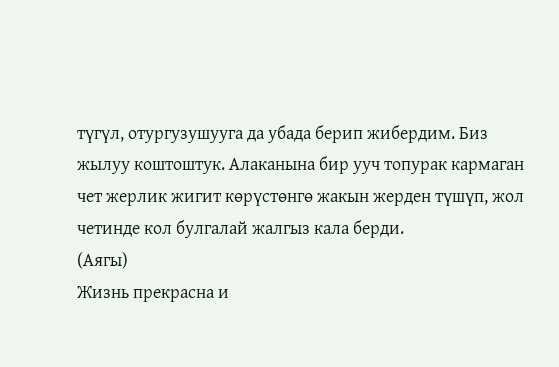түгүл, отургузушууга да убада берип жибердим. Биз жылуу коштоштук. Алаканына бир ууч топурак кармаган чет жерлик жигит көрүстөнгө жакын жерден түшүп, жол четинде кол булгалай жалгыз кала берди.
(Аягы)
Жизнь прекрасна и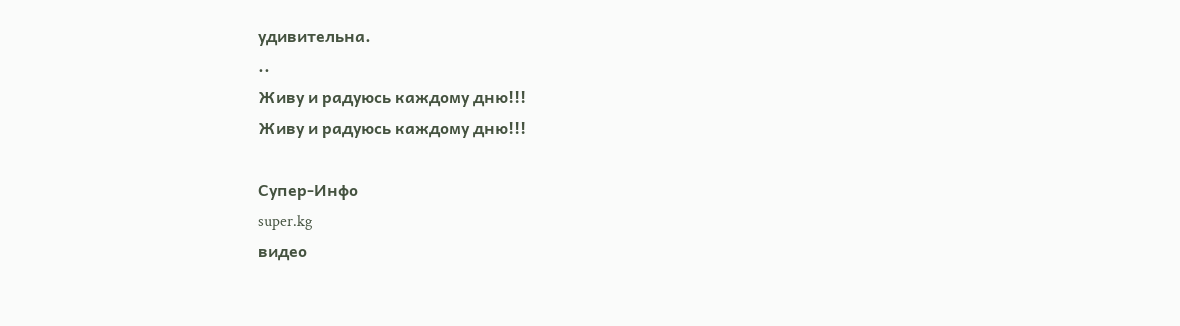удивительна.
..
Живу и радуюсь каждому дню!!!
Живу и радуюсь каждому дню!!!

Супер-Инфо
super.kg
видео